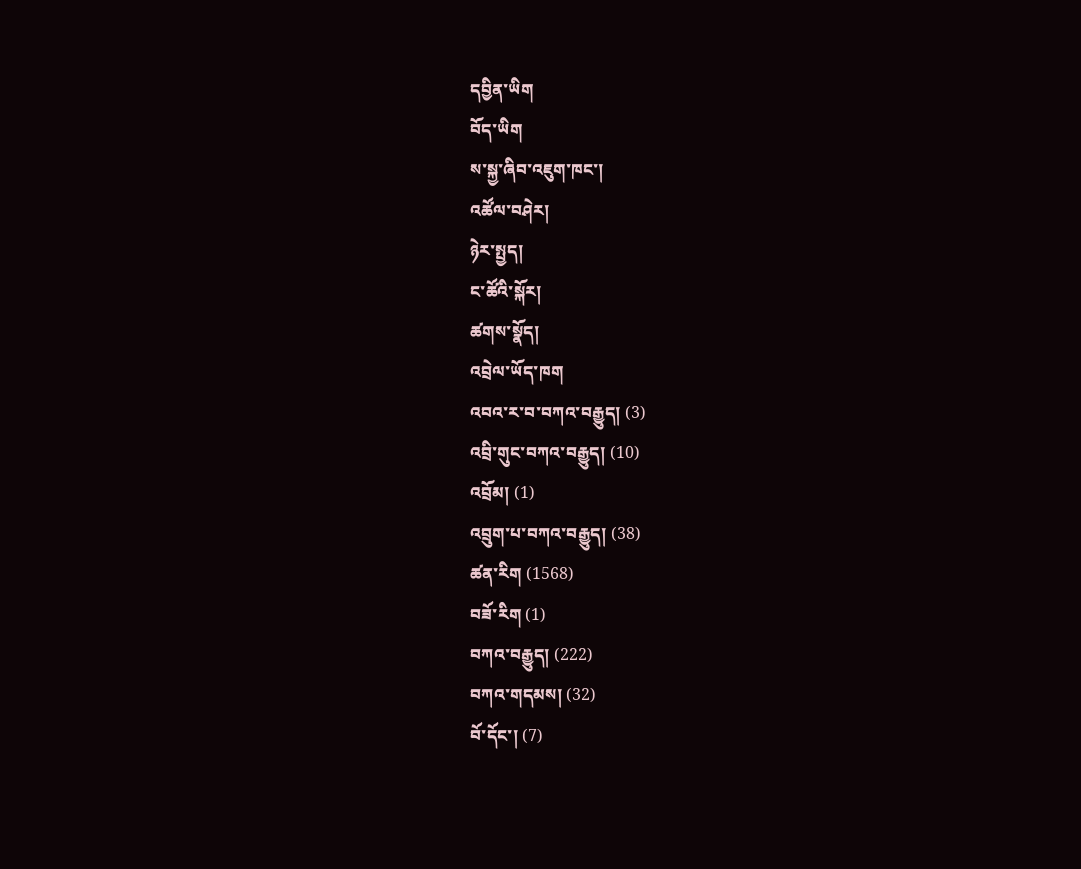དབྱིན་ཡིག
བོད་ཡིག
ས་སྐྱ་ཞིབ་འཇུག་ཁང་།
འཚོལ་བཤེར།
ཉེར་སྤྱད།
ང་ཚོའི་སྐོར།
ཚགས་སྣོད།
འབྲེལ་ཡོད་ཁག
འབའ་ར་བ་བཀའ་བརྒྱུད། (3)
འབྲི་གུང་བཀའ་བརྒྱུད། (10)
འབྲོམ། (1)
འབྲུག་པ་བཀའ་བརྒྱུད། (38)
ཚན་རིག (1568)
བཟོ་རིག (1)
བཀའ་བརྒྱུད། (222)
བཀའ་གདམས། (32)
བོ་དོང་། (7)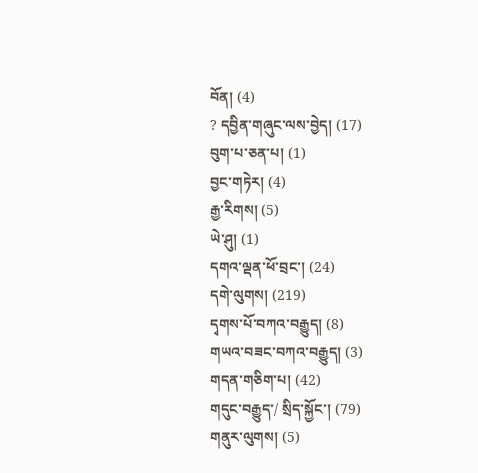བོན། (4)
? དབྱིན་གཞུང་ལས་བྱེད། (17)
བུག་པ་ཅན་པ། (1)
བྱང་གཏེར། (4)
རྒྱ་རིགས། (5)
ཡེ་ཤུ། (1)
དགའ་ལྡན་ཕོ་བྲང་། (24)
དགེ་ལུགས། (219)
དྭགས་པོ་བཀའ་བརྒྱུད། (8)
གཡའ་བཟང་བཀའ་བརྒྱུད། (3)
གདན་གཅིག་པ། (42)
གདུང་བརྒྱུད་/ སྲིད་སྐྱོང་། (79)
གནུར་ལུགས། (5)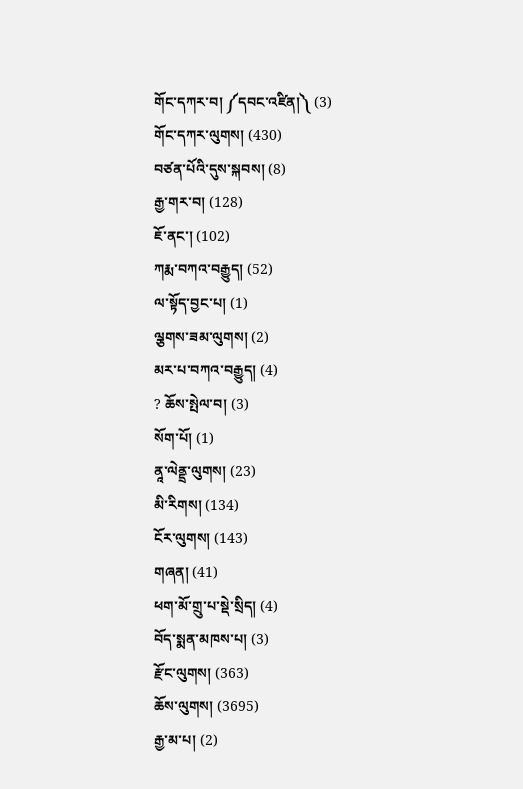གོང་དཀར་བ། ༼དབང་འཛིན།༽ (3)
གོང་དཀར་ལུགས། (430)
བཙན་པོའི་དུས་སྐབས། (8)
རྒྱ་གར་བ། (128)
ཇོ་ནང་། (102)
ཀརྨ་བཀའ་བརྒྱུད། (52)
ལ་སྟོད་བྱང་པ། (1)
ལྕགས་ཟམ་ལུགས། (2)
མར་པ་བཀའ་བརྒྱུད། (4)
? ཆོས་སྤེལ་བ། (3)
སོག་པོ། (1)
ནཱ་ལེནྡྲ་ལུགས། (23)
མི་རིགས། (134)
ངོར་ལུགས། (143)
གཞན། (41)
ཕག་མོ་གྲུ་པ་སྡེ་སྲིད། (4)
བོད་སྨན་མཁས་པ། (3)
རྫོང་ལུགས། (363)
ཆོས་ལུགས། (3695)
རྒྱ་མ་པ། (2)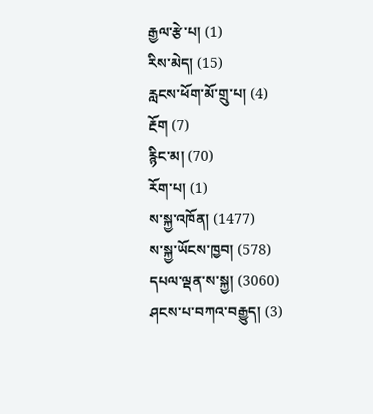རྒྱལ་རྩེ་པ། (1)
རིས་མེད། (15)
རླངས་ཕོག་མོ་གྲུ་པ། (4)
རྔོག (7)
རྙིང་མ། (70)
རོག་པ། (1)
ས་སྐྱ་འཁོན། (1477)
ས་སྐྱ་ཡོངས་ཁྱབ། (578)
དཔལ་ལྡན་ས་སྐྱ། (3060)
ཤངས་པ་བཀའ་བརྒྱུད། (3)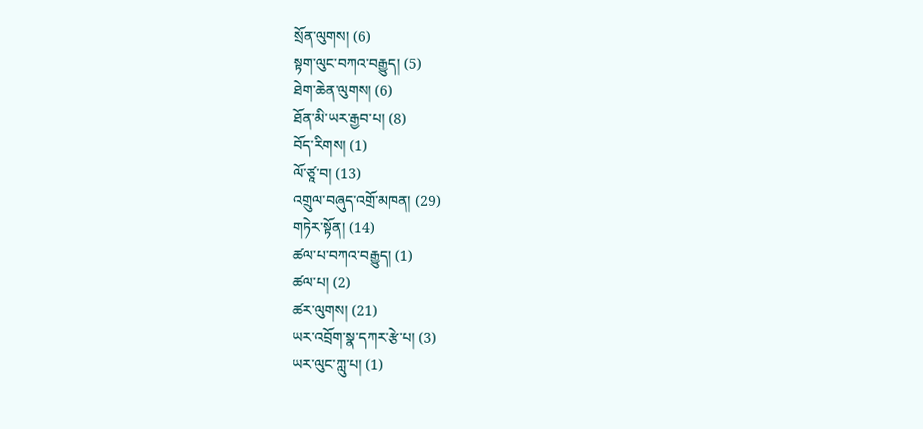སྲོན་ལུགས། (6)
སྟག་ལུང་བཀའ་བརྒྱུད། (5)
ཐེག་ཆེན་ལུགས། (6)
ཐོན་མི་ཡར་རྒྱབ་པ། (8)
བོད་རིགས། (1)
ལོ་ཙཱ་བ། (13)
འགྲུལ་བཞུད་འགྲོ་མཁན། (29)
གཏེར་སྟོན། (14)
ཚལ་པ་བཀའ་བརྒྱུད། (1)
ཚལ་པ། (2)
ཚར་ལུགས། (21)
ཡར་འབྲོག་སྣ་དཀར་རྩེ་པ། (3)
ཡར་ལུང་ཀླུ་པ། (1)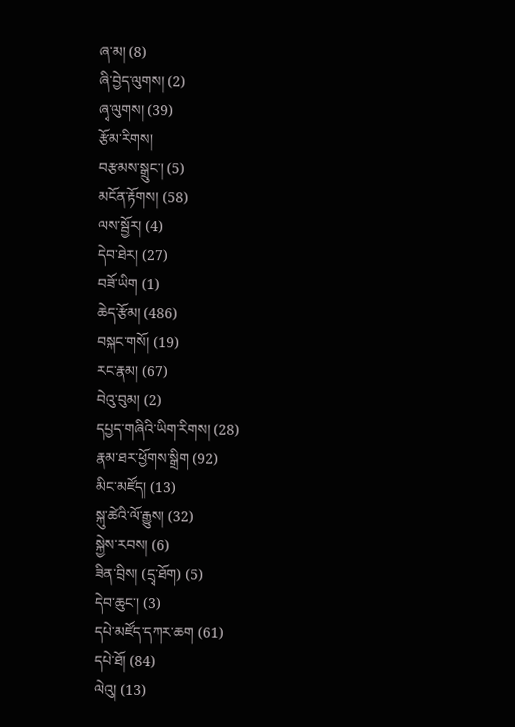ཞ་མ། (8)
ཞི་བྱེད་ལུགས། (2)
ཞྭ་ལུགས། (39)
རྩོམ་རིགས།
བརྩམས་སྒྲུང་། (5)
མངོན་རྟོགས། (58)
ལས་སྦྱོར། (4)
དེབ་ཐེར། (27)
བཟོ་ཡིག (1)
ཆེད་རྩོམ། (486)
བསྐང་གསོ། (19)
རང་རྣམ། (67)
བེའུ་བུམ། (2)
དཔྱད་གཞིའི་ཡིག་རིགས། (28)
རྣམ་ཐར་ཕྱོགས་སྒྲིག (92)
མིང་མཛོད། (13)
སྐུ་ཚེའི་ལོ་རྒྱུས། (32)
སྐྱེས་རབས། (6)
ཟིན་བྲིས། (དྲྭ་ཐོག) (5)
དེབ་ཆུང་། (3)
དཔེ་མཛོད་དཀར་ཆག (61)
དཔེ་ཐོ། (84)
ལེའུ། (13)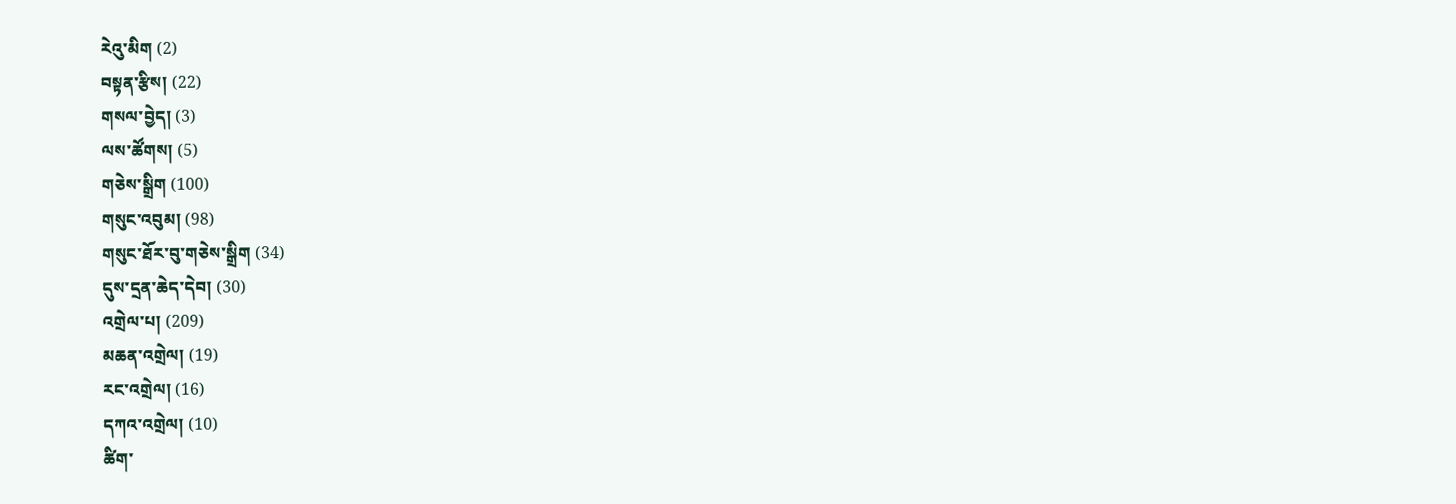རེའུ་མིག (2)
བསྟན་རྩིས། (22)
གསལ་བྱེད། (3)
ལས་ཚོགས། (5)
གཅེས་སྒྲིག (100)
གསུང་འབུམ། (98)
གསུང་ཐོར་བུ་གཅེས་སྒྲིག (34)
དུས་དྲན་ཆེད་དེབ། (30)
འགྲེལ་པ། (209)
མཆན་འགྲེལ། (19)
རང་འགྲེལ། (16)
དཀའ་འགྲེལ། (10)
ཚིག་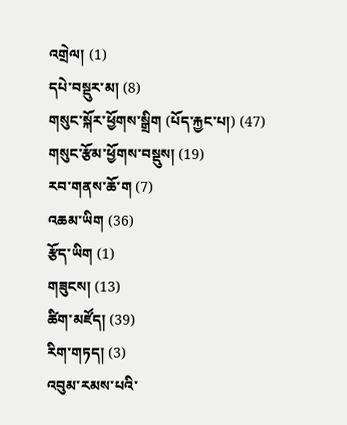འགྲེལ། (1)
དཔེ་བསྡུར་མ། (8)
གསུང་སྐོར་ཕྱོགས་སྒྲིག (པོད་རྐྱང་པ།) (47)
གསུང་རྩོམ་ཕྱོགས་བསྡུས། (19)
རབ་གནས་ཆོ་ག (7)
འཆམ་ཡིག (36)
རྩོད་ཡིག (1)
གཟུངས། (13)
ཚིག་མཛོད། (39)
རིག་གཏད། (3)
འབུམ་རམས་པའི་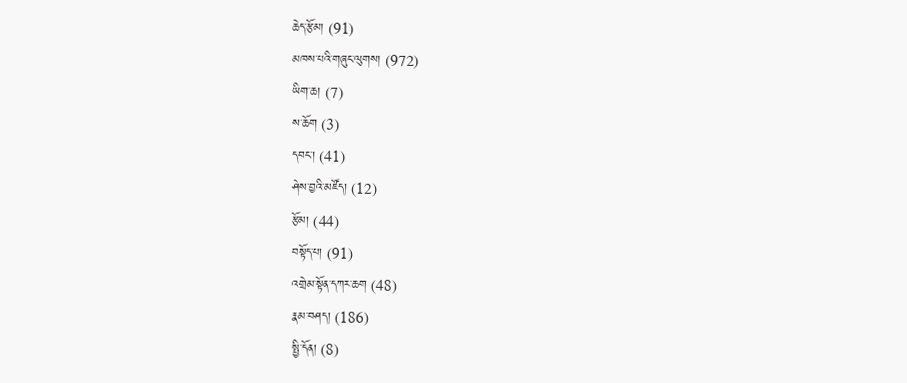ཆེད་རྩོམ། (91)
མཁས་པའི་གཞུང་ལུགས། (972)
ཡིག་ཆ། (7)
ས་ཆོག (3)
དབང་། (41)
ཤེས་བྱའི་མཛོད། (12)
རྩོམ། (44)
བསྟོད་པ། (91)
འགྲེམ་སྟོན་དཀར་ཆག (48)
རྣམ་བཤད། (186)
སྤྱི་དོན། (8)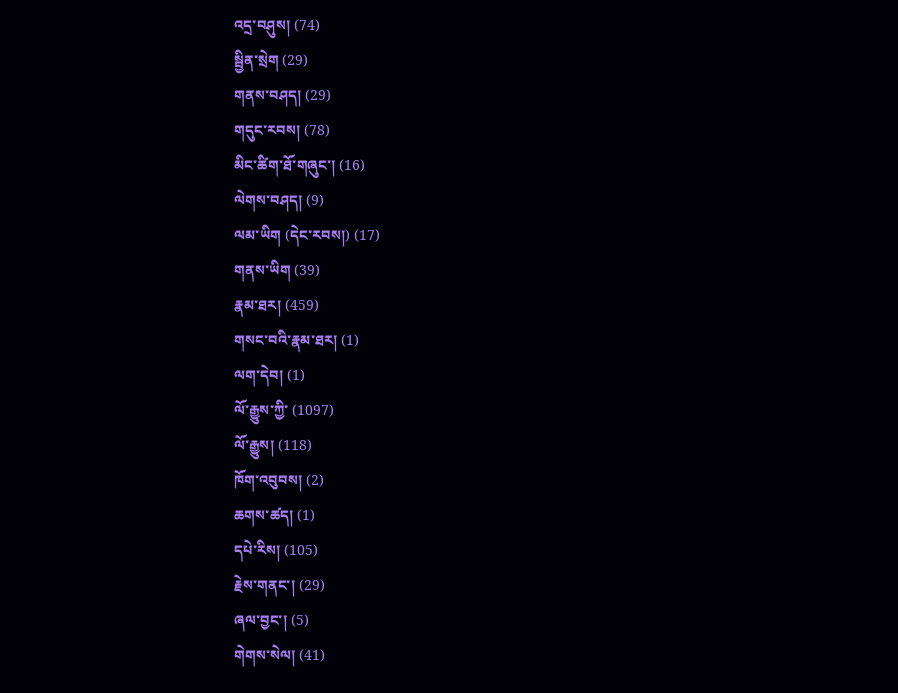འདྲ་བཤུས། (74)
སྦྱིན་སྲེག (29)
གནས་བཤད། (29)
གདུང་རབས། (78)
མིང་ཚིག་ཐོ་གཞུང་། (16)
ལེགས་བཤད། (9)
ལམ་ཡིག (དེང་རབས།) (17)
གནས་ཡིག (39)
རྣམ་ཐར། (459)
གསང་བའི་རྣམ་ཐར། (1)
ལག་དེབ། (1)
ལོ་རྒྱུས་ཀྱི་ (1097)
ལོ་རྒྱུས། (118)
ཁོག་འབུབས། (2)
ཆགས་ཚད། (1)
དཔེ་རིས། (105)
རྗེས་གནང་། (29)
ཞལ་བྱང་། (5)
གེགས་སེལ། (41)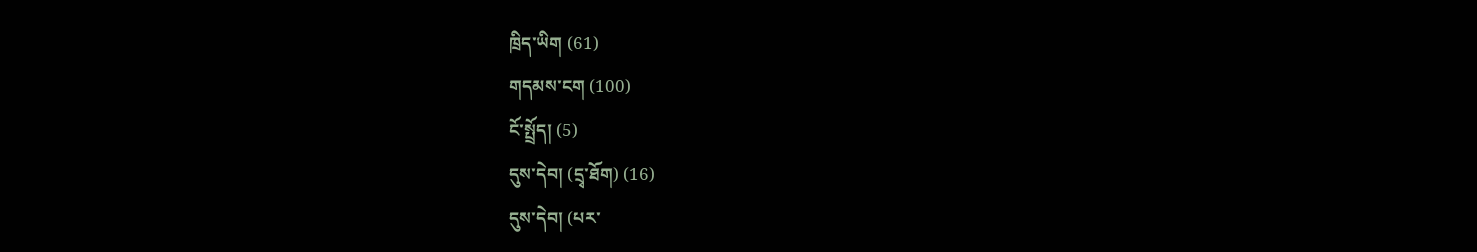ཁྲིད་ཡིག (61)
གདམས་ངག (100)
ངོ་སྤྲོད། (5)
དུས་དེབ། (དྲྭ་ཐོག) (16)
དུས་དེབ། (པར་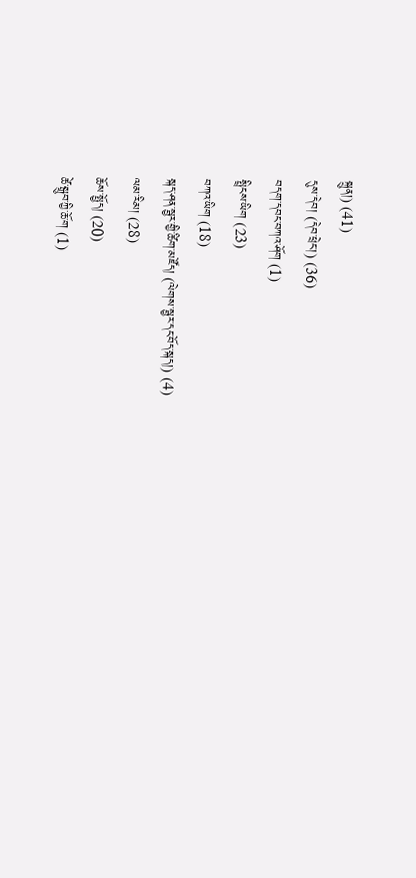སྐྲུན།) (41)
དུས་དེབ། (དེབ་ཕྲེང་།) (36)
བདག་དབང་བཀའ་ཤོག (1)
སྤྲིངས་ཡིག (23)
བཀའ་ཡིག (18)
སྐད་ཤན་སྦྱར་གྱི་ཚིག་མཛོད། (ལེགས་སྦྱར་དང་བོད་སྐད།) (4)
ལམ་རིམ། (28)
ཆོས་སྤྱོད། (20)
ཚེ་སྒྲུབ་ཀྱི་ཆོ་ག (1)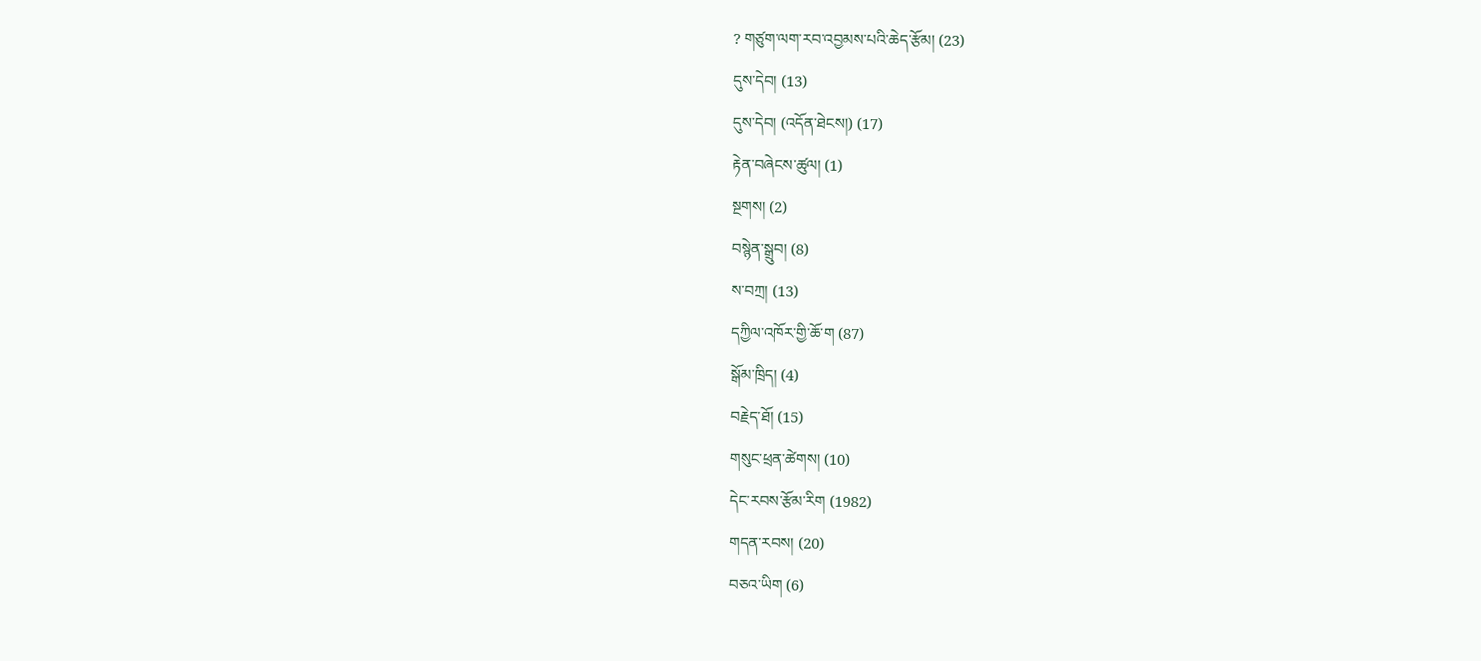? གཙུག་ལག་རབ་འབྱམས་པའི་ཆེད་རྩོམ། (23)
དུས་དེབ། (13)
དུས་དེབ། (འདོན་ཐེངས།) (17)
རྟེན་བཞེངས་ཚུལ། (1)
སྔགས། (2)
བསྙེན་སྒྲུབ། (8)
ས་བཀྲ། (13)
དཀྱིལ་འཁོར་གྱི་ཆོ་ག (87)
སྒོམ་ཁྲིད། (4)
བརྗེད་ཐོ། (15)
གསུང་ཕྲན་ཚེགས། (10)
དེང་རབས་རྩོམ་རིག (1982)
གདན་རབས། (20)
བཅའ་ཡིག (6)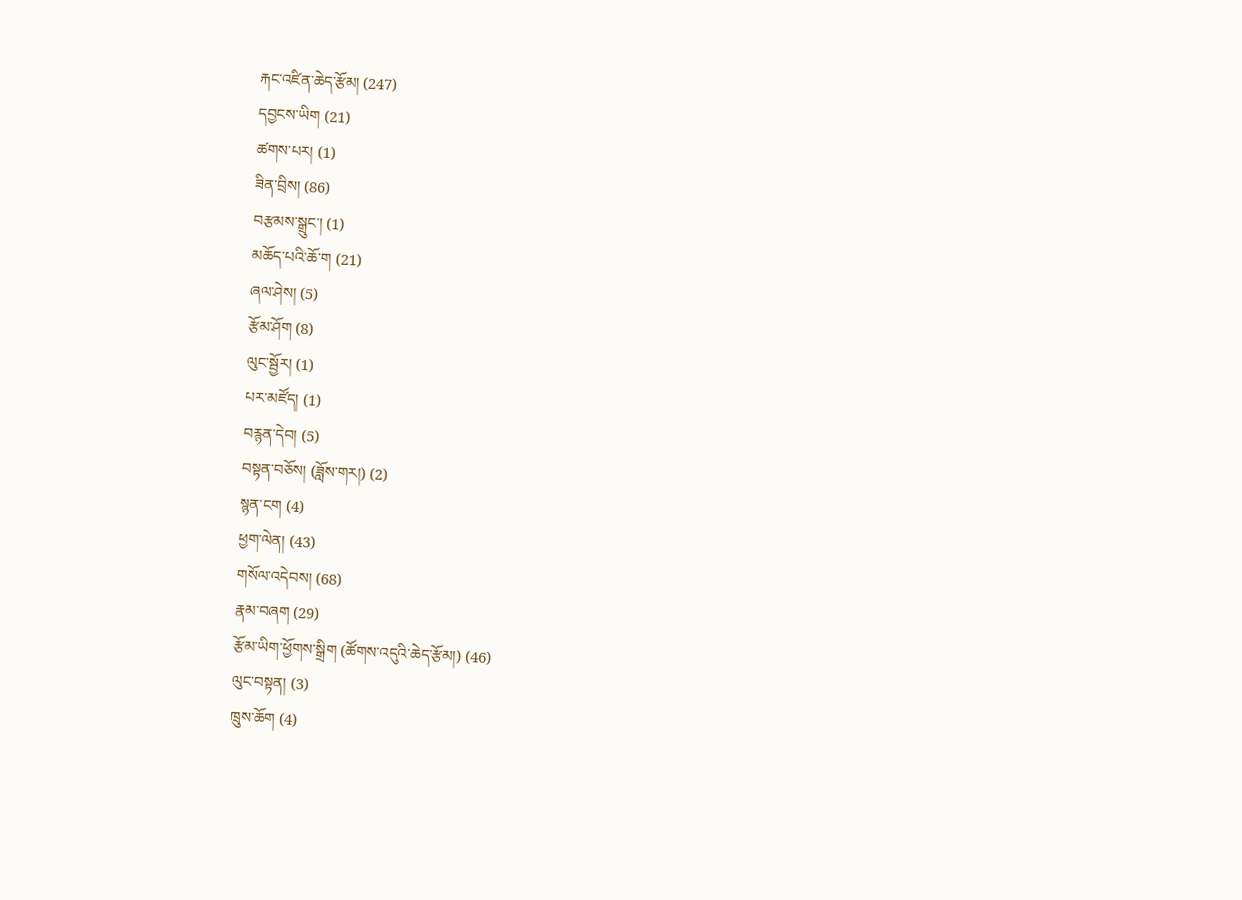རྐང་འཛིན་ཆེད་རྩོམ། (247)
དབྱངས་ཡིག (21)
ཚགས་པར། (1)
ཟིན་བྲིས། (86)
བརྩམས་སྒྲུང་། (1)
མཆོད་པའི་ཆོ་ག (21)
ཞལ་ཤེས། (5)
རྩོམ་ཤོག (8)
ལུང་སྦྱོར། (1)
པར་མཛོད། (1)
བརྙན་དེབ། (5)
བསྟན་བཅོས། (ཟློས་གར།) (2)
སྙན་ངག (4)
ཕྱག་ལེན། (43)
གསོལ་འདེབས། (68)
རྣམ་བཞག (29)
རྩོམ་ཡིག་ཕྱོགས་སྒྲིག (ཚོགས་འདུའི་ཆེད་རྩོམ།) (46)
ལུང་བསྟན། (3)
ཁྲུས་ཆོག (4)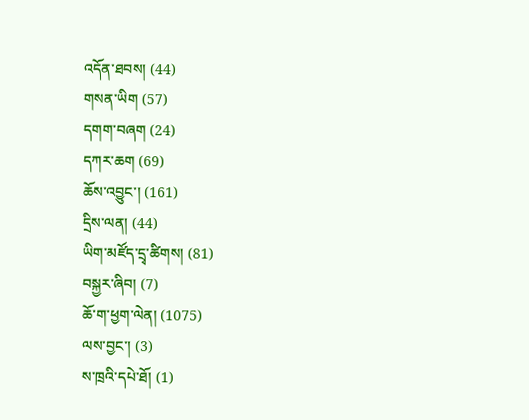འདོན་ཐབས། (44)
གསན་ཡིག (57)
དགག་བཞག (24)
དཀར་ཆག (69)
ཆོས་འབྱུང་། (161)
དྲིས་ལན། (44)
ཡིག་མཛོད་དྲྭ་ཚིགས། (81)
བསྐྱར་ཞིབ། (7)
ཆོ་ག་ཕྱག་ལེན། (1075)
ལས་བྱང་། (3)
ས་ཁྲའི་དཔེ་ཐོ། (1)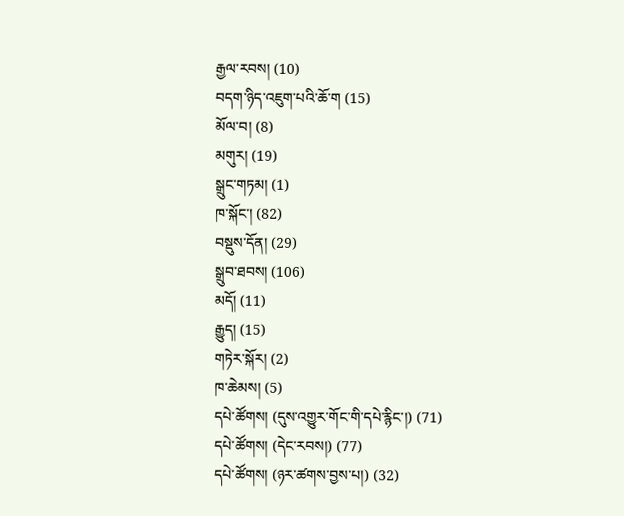རྒྱལ་རབས། (10)
བདག་ཉིད་འཇུག་པའི་ཆོ་ག (15)
མོལ་བ། (8)
མགུར། (19)
སྒྲུང་གཏམ། (1)
ཁ་སྐོང་། (82)
བསྡུས་དོན། (29)
སྒྲུབ་ཐབས། (106)
མདོ། (11)
རྒྱུད། (15)
གཏེར་སྐོར། (2)
ཁ་ཆེམས། (5)
དཔེ་ཚོགས། (དུས་འགྱུར་གོང་གི་དཔེ་རྙིང་།) (71)
དཔེ་ཚོགས། (དེང་རབས།) (77)
དཔེ་ཚོགས། (ཉར་ཚགས་བྱས་པ།) (32)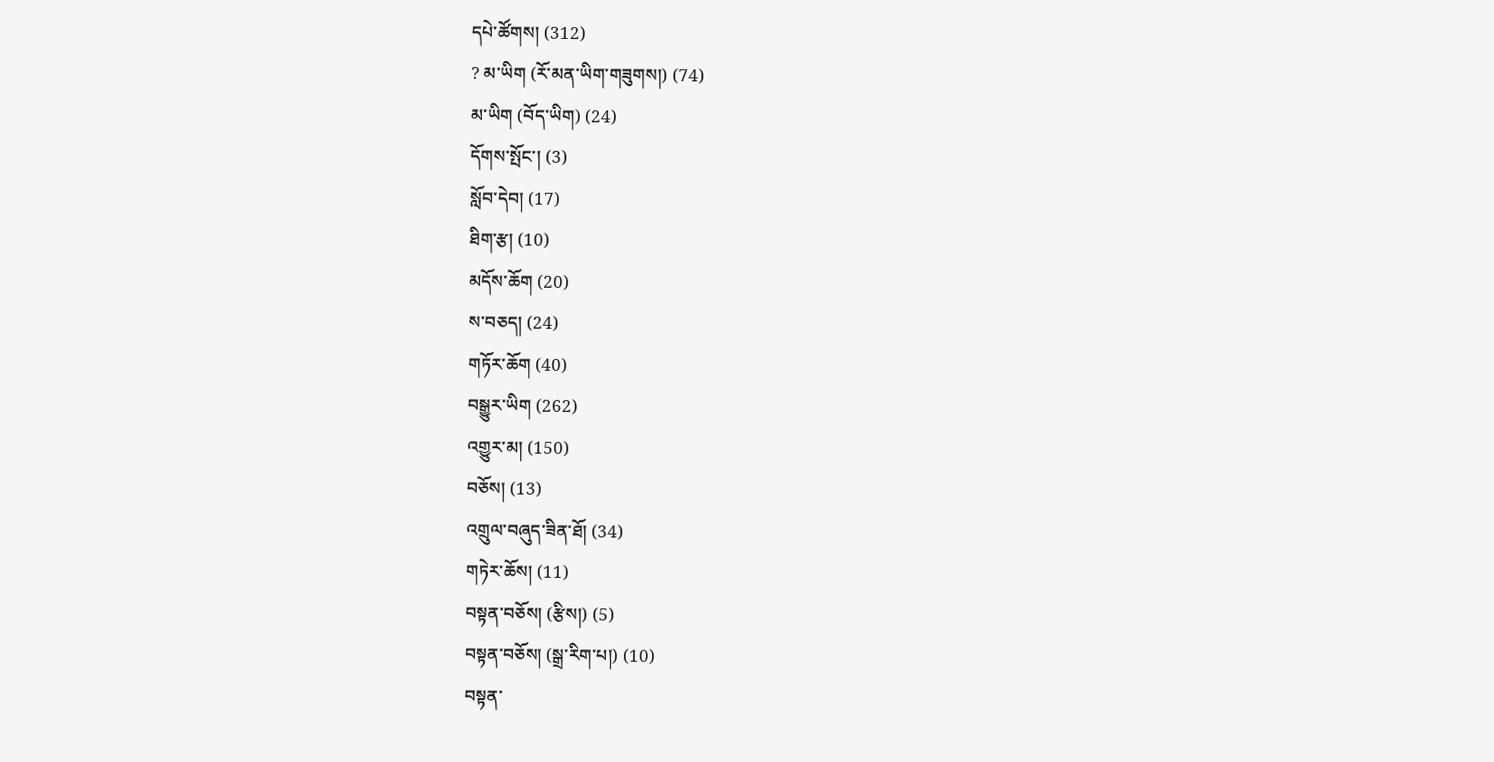དཔེ་ཚོགས། (312)
? མ་ཡིག (རོ་མན་ཡིག་གཟུགས།) (74)
མ་ཡིག (བོད་ཡིག) (24)
དོགས་སྤོང་། (3)
སློབ་དེབ། (17)
ཐིག་རྩ། (10)
མདོས་ཆོག (20)
ས་བཅད། (24)
གཏོར་ཆོག (40)
བསྒྱུར་ཡིག (262)
འགྱུར་མ། (150)
བཅོས། (13)
འགྲུལ་བཞུད་ཟིན་ཐོ། (34)
གཏེར་ཆོས། (11)
བསྟན་བཅོས། (རྩིས།) (5)
བསྟན་བཅོས། (སྒྲ་རིག་པ།) (10)
བསྟན་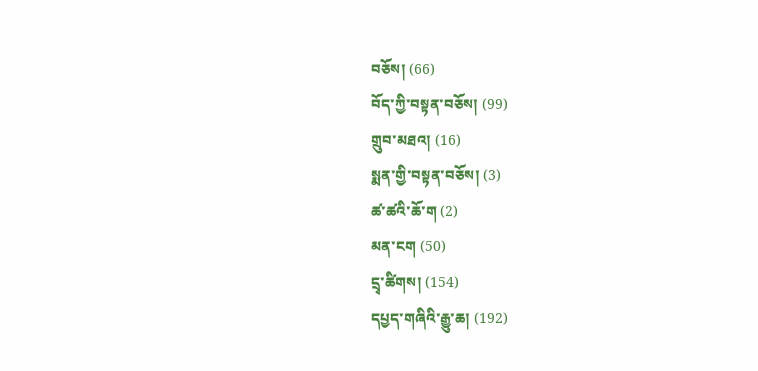བཅོས། (66)
བོད་ཀྱི་བསྟན་བཅོས། (99)
གྲུབ་མཐའ། (16)
སྨན་གྱི་བསྟན་བཅོས། (3)
ཚ་ཚའི་ཆོ་ག (2)
མན་ངག (50)
དྲྭ་ཚིགས། (154)
དཔྱད་གཞིའི་རྒྱུ་ཆ། (192)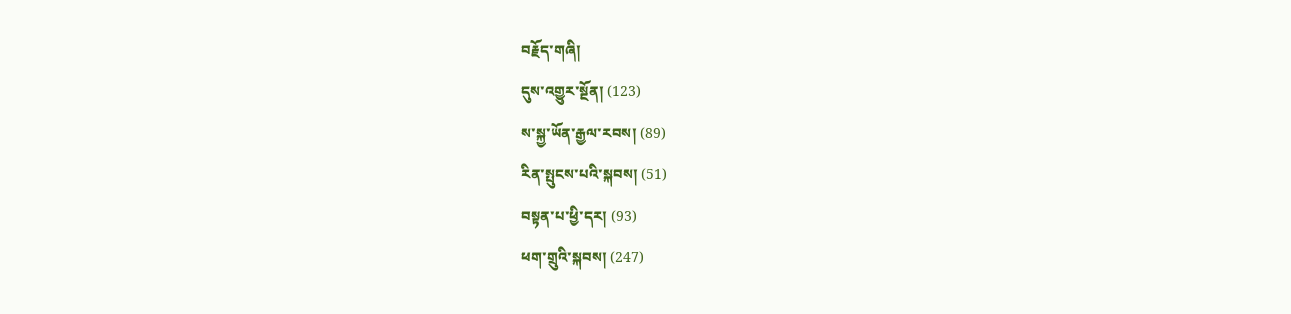བརྗོད་གཞི།
དུས་འགྱུར་སྔོན། (123)
ས་སྐྱ་ཡོན་རྒྱལ་རབས། (89)
རིན་སྤུངས་པའི་སྐབས། (51)
བསྟན་པ་ཕྱི་དར། (93)
ཕག་གྲུའི་སྐབས། (247)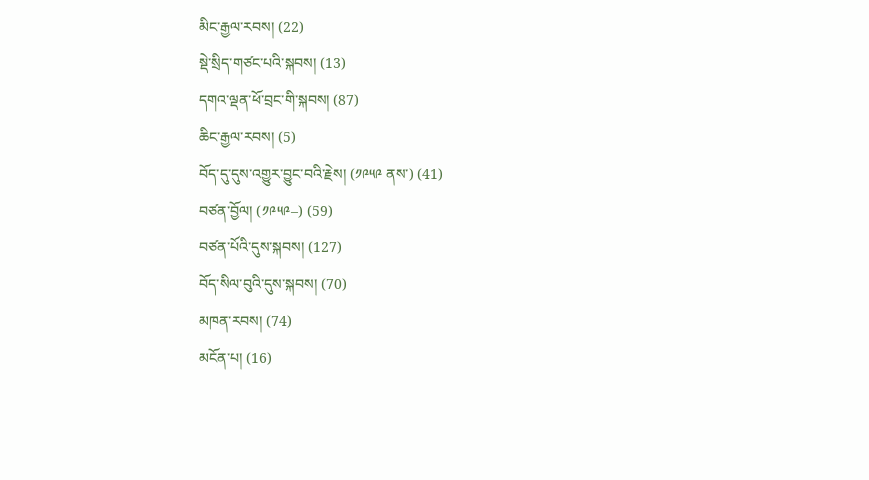མིང་རྒྱལ་རབས། (22)
སྡེ་སྲིད་གཙང་པའི་སྐབས། (13)
དགའ་ལྡན་ཕོ་བྲང་གི་སྐབས། (87)
ཆིང་རྒྱལ་རབས། (5)
བོད་དུ་དུས་འགྱུར་བྱུང་བའི་རྗེས། (༡༩༥༩ ནས་) (41)
བཙན་བྱོལ། (༡༩༥༩–) (59)
བཙན་པོའི་དུས་སྐབས། (127)
བོད་སིལ་བུའི་དུས་སྐབས། (70)
མཁན་རབས། (74)
མངོན་པ། (16)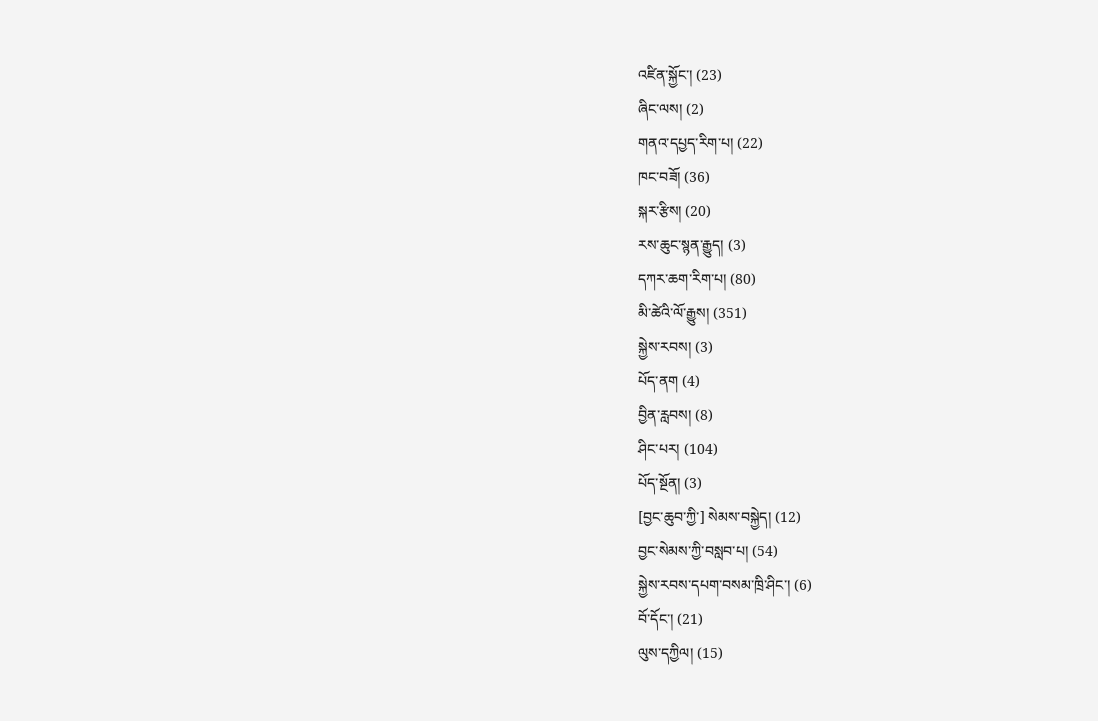འཛིན་སྐྱོང་། (23)
ཞིང་ལས། (2)
གནའ་དཔྱད་རིག་པ། (22)
ཁང་བཟོ། (36)
སྐར་རྩིས། (20)
རས་ཆུང་སྙན་རྒྱུད། (3)
དཀར་ཆག་རིག་པ། (80)
མི་ཚེའི་ལོ་རྒྱུས། (351)
སྐྱེས་རབས། (3)
པོད་ནག (4)
བྱིན་རླབས། (8)
ཤིང་པར། (104)
པོད་སྔོན། (3)
[བྱང་ཆུབ་ཀྱི་] སེམས་བསྐྱེད། (12)
བྱང་སེམས་ཀྱི་བསླབ་པ། (54)
སྐྱེས་རབས་དཔག་བསམ་ཁྲི་ཤིང་། (6)
བོ་དོང་། (21)
ལུས་དཀྱིལ། (15)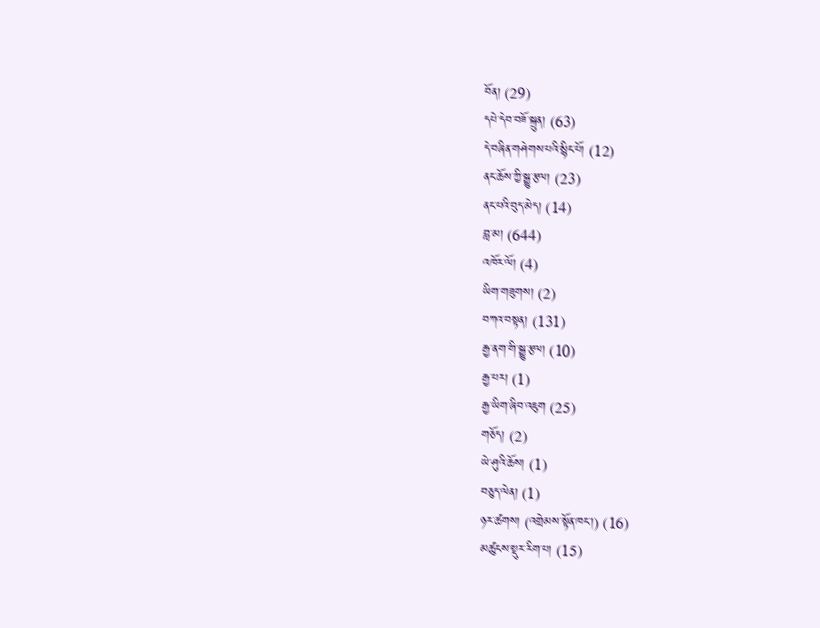བོན། (29)
དཔེ་དེབ་བཟོ་སྐྲུན། (63)
དེ་བཞིན་གཤེགས་པའི་སྙིང་པོ། (12)
ནང་ཆོས་ཀྱི་སྒྱུ་རྩལ། (23)
ནང་པའི་བུད་མེད། (14)
བླ་མ། (644)
འཁོར་ལོ། (4)
ཡིག་གཟུགས། (2)
བཀའ་བསྟན། (131)
རྒྱ་ནག་གི་སྒྱུ་རྩལ། (10)
རྒྱ་པར། (1)
རྒྱ་ཡིག་ཞིབ་འཇུག (25)
གཅོད། (2)
ཡེ་ཤུའི་ཆོས། (1)
བཅུད་ལེན། (1)
ཉར་ཚགས། (འགྲེམས་སྟོན་ཁང་།) (16)
མཚུངས་སྡུར་རིག་པ། (15)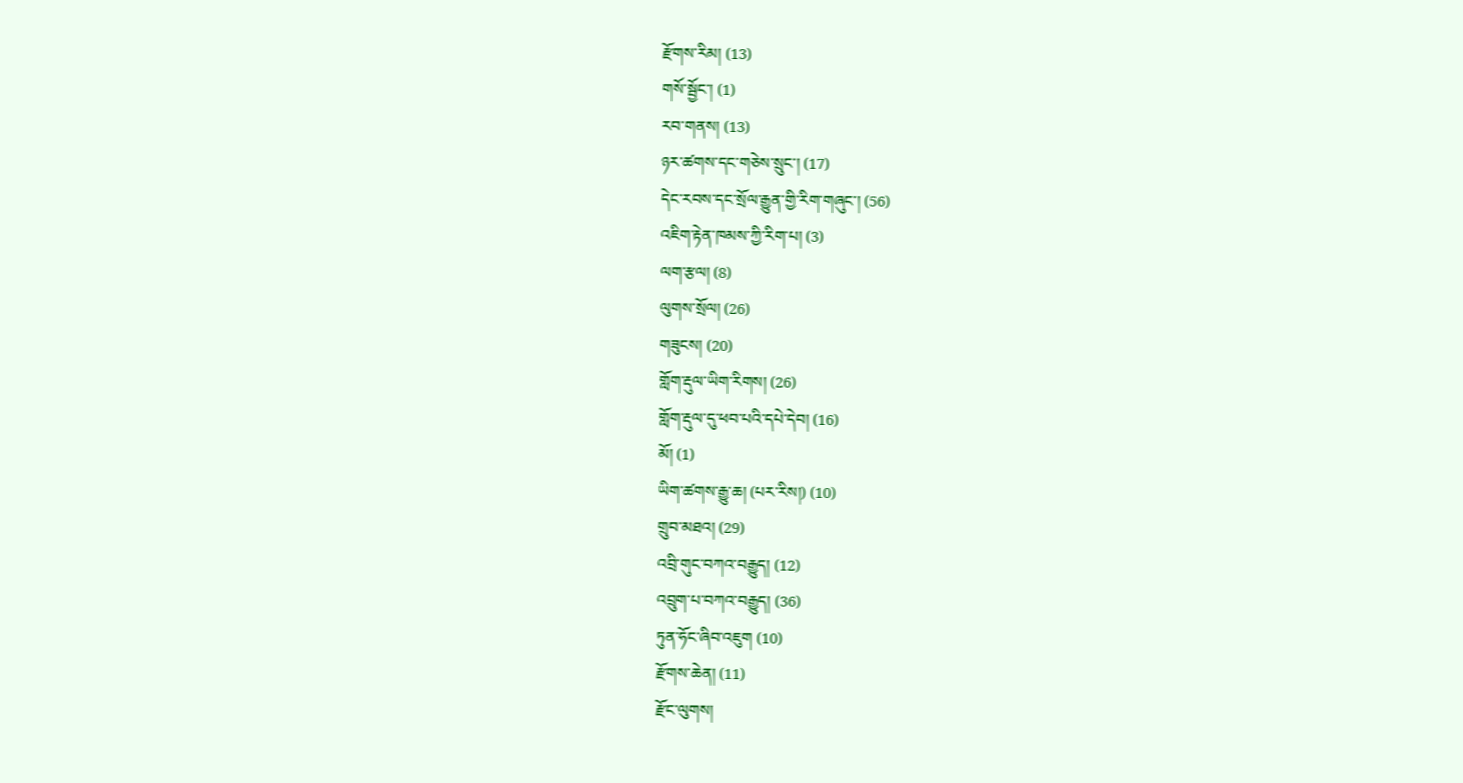རྫོགས་རིམ། (13)
གསོ་སྦྱོང་། (1)
རབ་གནས། (13)
ཉར་ཚགས་དང་གཅེས་སྲུང་། (17)
དེང་རབས་དང་སྲོལ་རྒྱུན་གྱི་རིག་གཞུང་། (56)
འཇིག་རྟེན་ཁམས་ཀྱི་རིག་པ། (3)
ལག་རྩལ། (8)
ལུགས་སྲོལ། (26)
གཟུངས། (20)
གློག་རྡུལ་ཡིག་རིགས། (26)
གློག་རྡུལ་དུ་ཕབ་པའི་དཔེ་དེབ། (16)
མོ། (1)
ཡིག་ཚགས་རྒྱུ་ཆ། (པར་རིས།) (10)
གྲུབ་མཐའ། (29)
འབྲི་གུང་བཀའ་བརྒྱུད། (12)
འབྲུག་པ་བཀའ་བརྒྱུད། (36)
ཏུན་ཧོང་ཞིབ་འཇུག (10)
རྫོགས་ཆེན། (11)
རྫོང་ལུགས།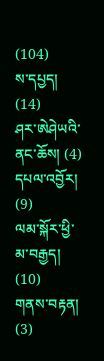(104)
ས་དཔྱད། (14)
ཤར་ཨེཤེཡའི་ནང་ཆོས། (4)
དཔལ་འབྱོར། (9)
ལམ་སྐོར་ཕྱི་མ་བརྒྱད། (10)
གནས་བརྟན། (3)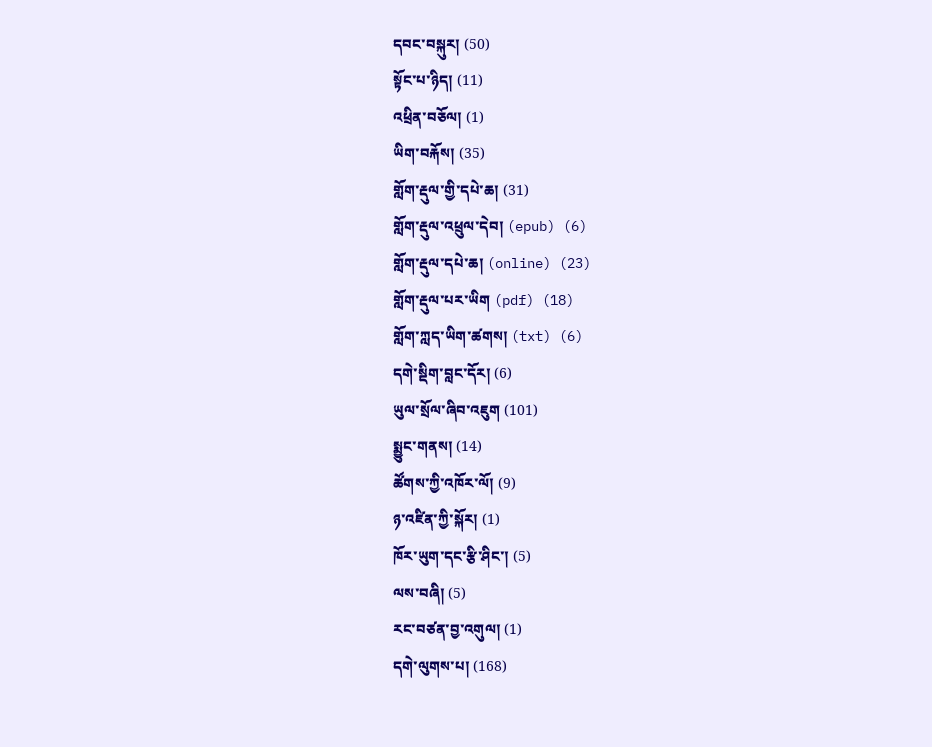དབང་བསྐུར། (50)
སྟོང་པ་ཉིད། (11)
འཕྲིན་བཅོལ། (1)
ཡིག་བརྐོས། (35)
གློག་རྡུལ་གྱི་དཔེ་ཆ། (31)
གློག་རྡུལ་འཕྲུལ་དེབ། (epub) (6)
གློག་རྡུལ་དཔེ་ཆ། (online) (23)
གློག་རྡུལ་པར་ཡིག (pdf) (18)
གློག་ཀླད་ཡིག་ཚགས། (txt) (6)
དགེ་སྡིག་བླང་དོར། (6)
ཡུལ་སྲོལ་ཞིབ་འཇུག (101)
སྨྱུང་གནས། (14)
ཚོགས་ཀྱི་འཁོར་ལོ། (9)
ཉ་འཛིན་ཀྱི་སྐོར། (1)
ཁོར་ཡུག་དང་རྩི་ཤིང་། (5)
ལས་བཞི། (5)
རང་བཙན་བྱ་འགུལ། (1)
དགེ་ལུགས་པ། (168)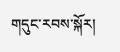གདུང་རབས་སྐོར།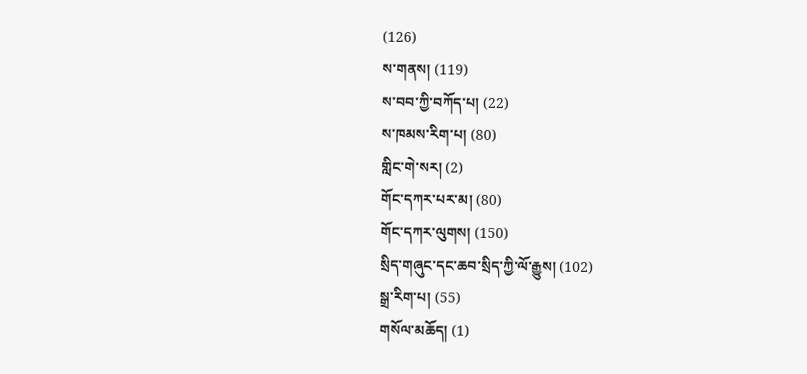(126)
ས་གནས། (119)
ས་བབ་ཀྱི་བཀོད་པ། (22)
ས་ཁམས་རིག་པ། (80)
གླིང་གེ་སར། (2)
གོང་དཀར་པར་མ། (80)
གོང་དཀར་ལུགས། (150)
སྲིད་གཞུང་དང་ཆབ་སྲིད་ཀྱི་ལོ་རྒྱུས། (102)
སྒྲ་རིག་པ། (55)
གསོལ་མཆོད། (1)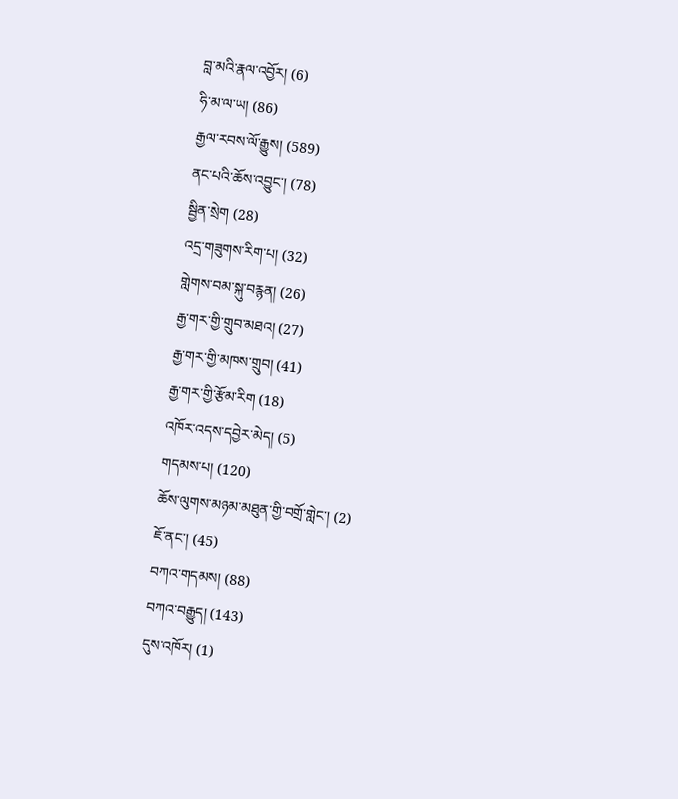བླ་མའི་རྣལ་འབྱོར། (6)
ཧི་མ་ལ་ཡ། (86)
རྒྱལ་རབས་ལོ་རྒྱུས། (589)
ནང་པའི་ཆོས་འབྱུང་། (78)
སྦྱིན་སྲེག (28)
འདྲ་གཟུགས་རིག་པ། (32)
གླེགས་བམ་སྐུ་བརྙན། (26)
རྒྱ་གར་གྱི་གྲུབ་མཐའ། (27)
རྒྱ་གར་གྱི་མཁས་གྲུབ། (41)
རྒྱ་གར་གྱི་རྩོམ་རིག (18)
འཁོར་འདས་དབྱེར་མེད། (5)
གདམས་པ། (120)
ཆོས་ལུགས་མཉམ་མཐུན་གྱི་བགྲོ་གླེང་། (2)
ཇོ་ནང་། (45)
བཀའ་གདམས། (88)
བཀའ་བརྒྱུད། (143)
དུས་འཁོར། (1)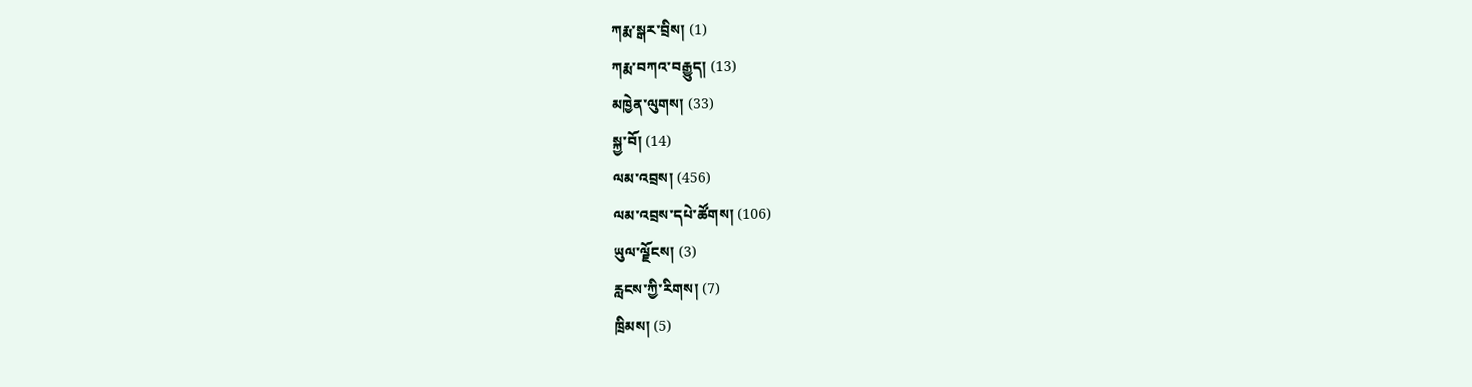ཀརྨ་སྒར་བྲིས། (1)
ཀརྨ་བཀའ་བརྒྱུད། (13)
མཁྱེན་ལུགས། (33)
སྐྱ་བོ། (14)
ལམ་འབྲས། (456)
ལམ་འབྲས་དཔེ་ཚོགས། (106)
ཡུལ་ལྗོངས། (3)
རླངས་ཀྱི་རིགས། (7)
ཁྲིམས། (5)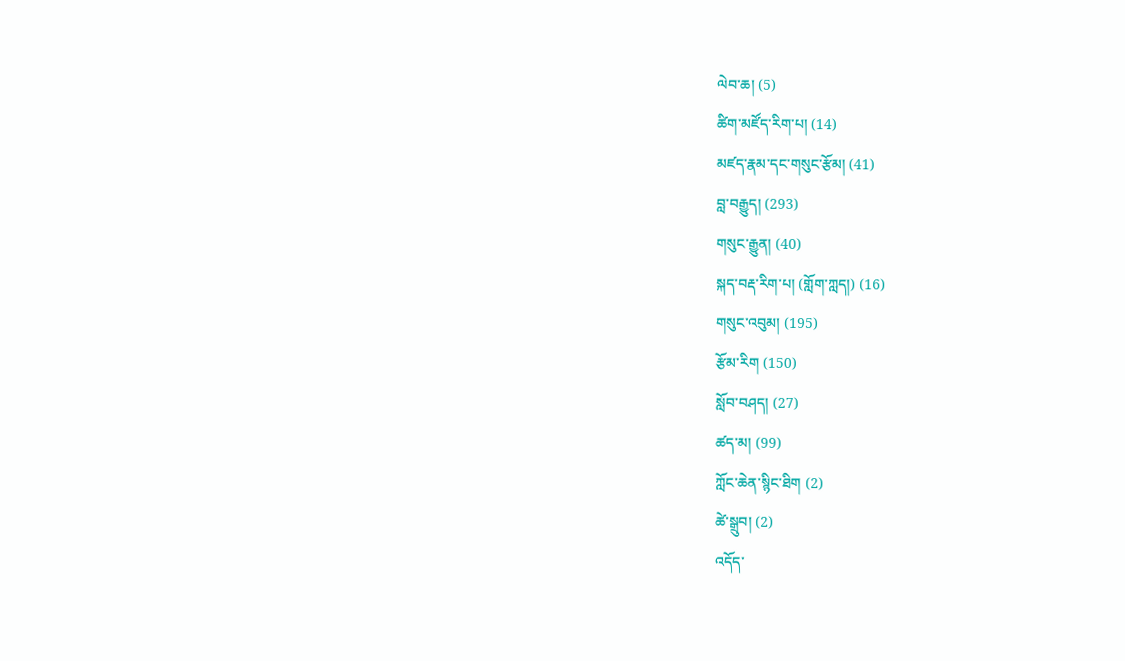ལེབ་ཆ། (5)
ཚིག་མཛོད་རིག་པ། (14)
མཛད་རྣམ་དང་གསུང་རྩོམ། (41)
བླ་བརྒྱུད། (293)
གསུང་རྒྱུན། (40)
སྐད་བརྡ་རིག་པ། (གློག་ཀླད།) (16)
གསུང་འབུམ། (195)
རྩོམ་རིག (150)
སློབ་བཤད། (27)
ཚད་མ། (99)
ཀློང་ཆེན་སྙིང་ཐིག (2)
ཚེ་སྒྲུབ། (2)
འདོད་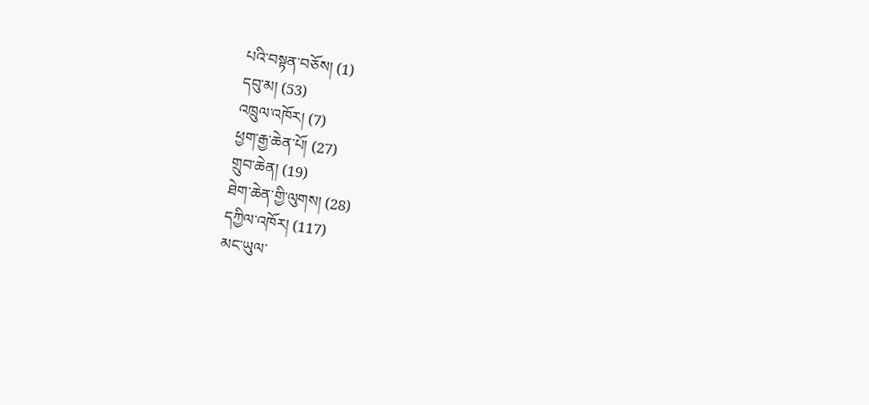པའི་བསྟན་བཅོས། (1)
དབུ་མ། (53)
འཁྲུལ་འཁོར། (7)
ཕྱག་རྒྱ་ཆེན་པོ། (27)
གྲུབ་ཆེན། (19)
ཐེག་ཆེན་གྱི་ལུགས། (28)
དཀྱིལ་འཁོར། (117)
མང་ཡུལ་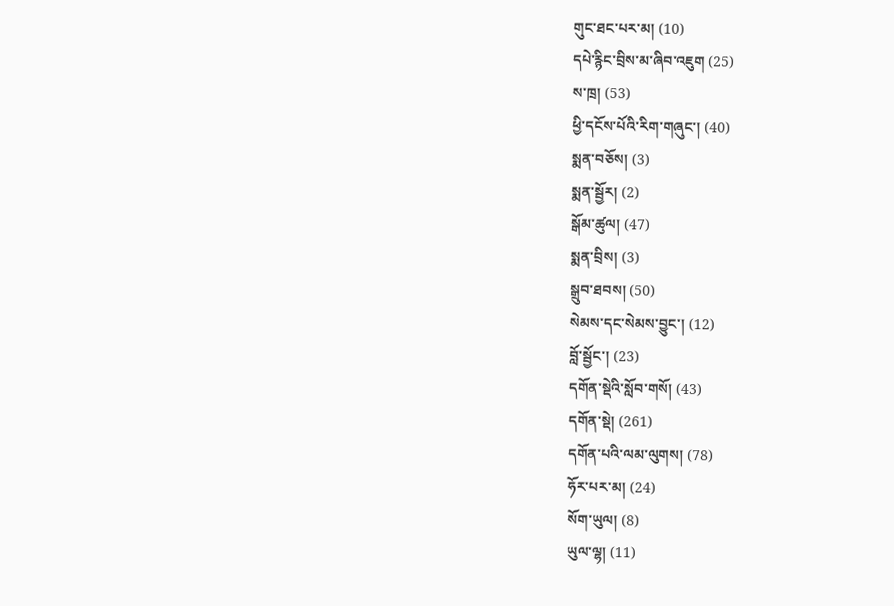གུང་ཐང་པར་མ། (10)
དཔེ་རྙིང་བྲིས་མ་ཞིབ་འཇུག (25)
ས་ཁྲ། (53)
ཕྱི་དངོས་པོའི་རིག་གཞུང་། (40)
སྨན་བཅོས། (3)
སྨན་སྦྱོར། (2)
སྒོམ་ཚུལ། (47)
སྨན་བྲིས། (3)
སྒྲུབ་ཐབས། (50)
སེམས་དང་སེམས་བྱུང་། (12)
བློ་སྦྱོང་། (23)
དགོན་སྡེའི་སློབ་གསོ། (43)
དགོན་སྡེ། (261)
དགོན་པའི་ལམ་ལུགས། (78)
ཧོར་པར་མ། (24)
སོག་ཡུལ། (8)
ཡུལ་ལྷ། (11)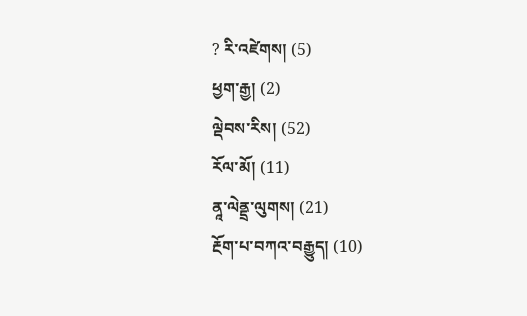? རི་འཛེགས། (5)
ཕྱག་རྒྱ། (2)
ལྡེབས་རིས། (52)
རོལ་མོ། (11)
ནཱ་ལེནྡྲ་ལུགས། (21)
རྔོག་པ་བཀའ་བརྒྱུད། (10)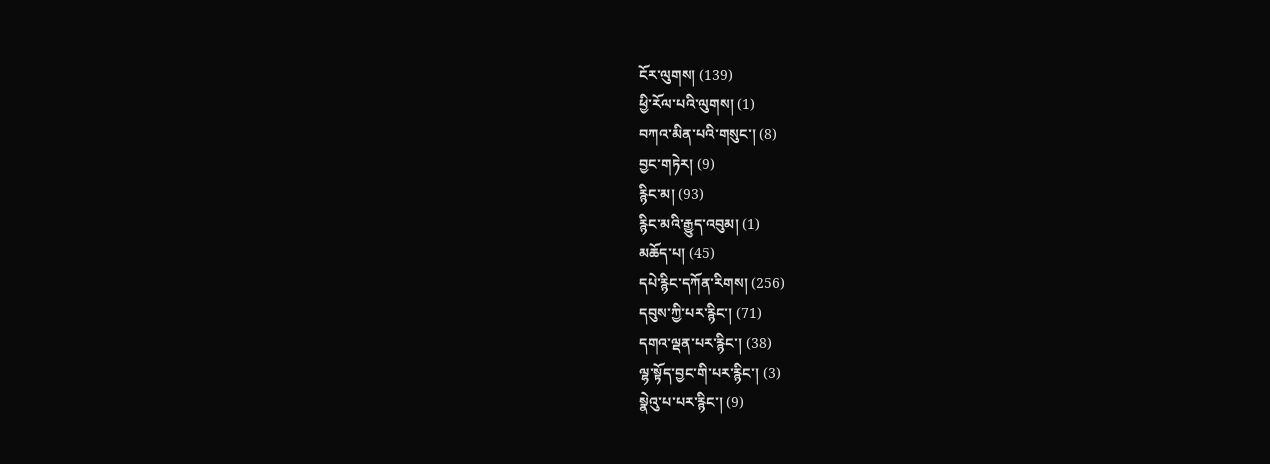ངོར་ལུགས། (139)
ཕྱི་རོལ་པའི་ལུགས། (1)
བཀའ་མིན་པའི་གསུང་། (8)
བྱང་གཏེར། (9)
རྙིང་མ། (93)
རྙིང་མའི་རྒྱུད་འབུམ། (1)
མཆོད་པ། (45)
དཔེ་རྙིང་དཀོན་རིགས། (256)
དབུས་ཀྱི་པར་རྙིང་། (71)
དགའ་ལྡན་པར་རྙིང་། (38)
ལྷ་སྟོད་བྱང་གི་པར་རྙིང་། (3)
སྣེའུ་པ་པར་རྙིང་། (9)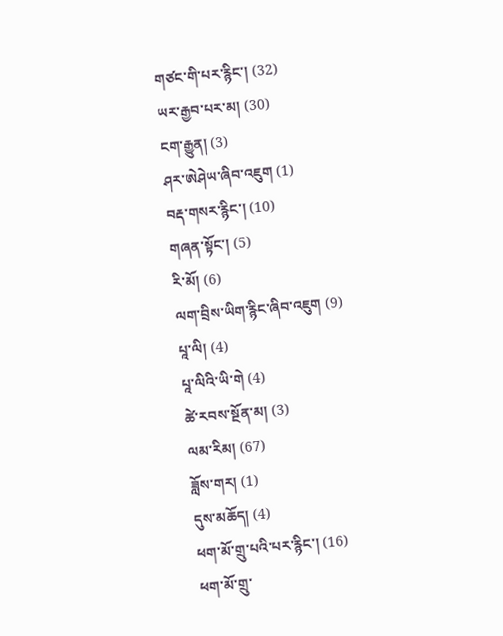གཙང་གི་པར་རྙིང་། (32)
ཡར་རྒྱབ་པར་མ། (30)
ངག་རྒྱུན། (3)
ཤར་ཨེཤེཡ་ཞིབ་འཇུག (1)
བརྡ་གསར་རྙིང་། (10)
གཞན་སྟོང་། (5)
རི་མོ། (6)
ལག་བྲིས་ཡིག་རྙིང་ཞིབ་འཇུག (9)
པཱ་ལི། (4)
པཱ་ལིའི་ཡི་གེ (4)
ཚེ་རབས་སྔོན་མ། (3)
ལམ་རིམ། (67)
ཟློས་གར། (1)
དུས་མཆོད། (4)
ཕག་མོ་གྲུ་པའི་པར་རྙིང་། (16)
ཕག་མོ་གྲུ་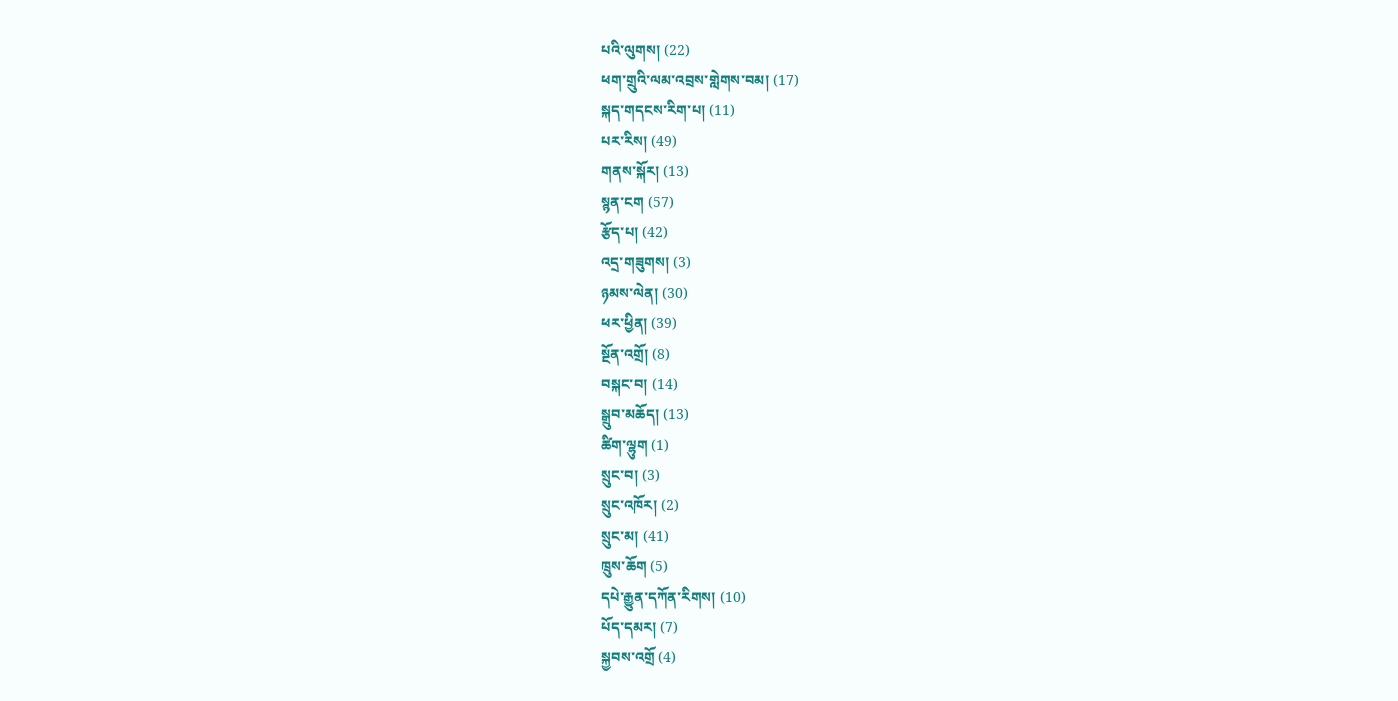པའི་ལུགས། (22)
ཕག་གྲུའི་ལམ་འབྲས་གླེགས་བམ། (17)
སྐད་གདངས་རིག་པ། (11)
པར་རིས། (49)
གནས་སྐོར། (13)
སྙན་ངག (57)
རྩོད་པ། (42)
འདྲ་གཟུགས། (3)
ཉམས་ལེན། (30)
ཕར་ཕྱིན། (39)
སྔོན་འགྲོ། (8)
བསྐང་བ། (14)
སྒྲུབ་མཆོད། (13)
ཚིག་ལྷུག (1)
སྲུང་བ། (3)
སྲུང་འཁོར། (2)
སྲུང་མ། (41)
ཁྲུས་ཆོག (5)
དཔེ་རྒྱུན་དཀོན་རིགས། (10)
པོད་དམར། (7)
སྐྱབས་འགྲོ (4)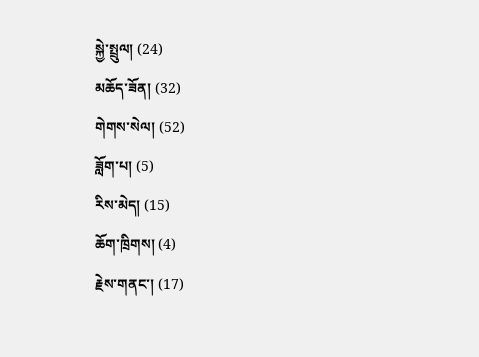སྐྱེ་སྤྲུལ། (24)
མཆོད་ཟོན། (32)
གེགས་སེལ། (52)
ཟློག་པ། (5)
རིས་མེད། (15)
ཆོག་ཁྲིགས། (4)
རྗེས་གནང་། (17)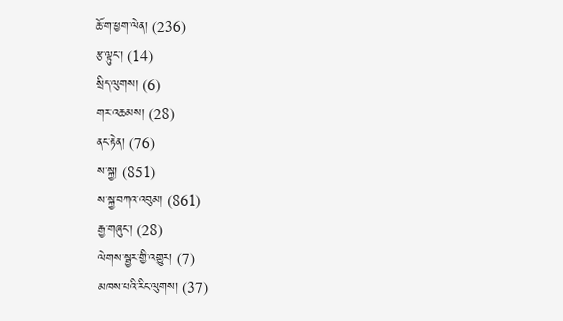ཆོ་ག་ཕྱག་ལེན། (236)
རྩ་ལྟུང་། (14)
སྲིད་ལུགས། (6)
གར་འཆམས། (28)
ནང་རྟེན། (76)
ས་སྐྱ། (851)
ས་སྐྱ་བཀའ་འབུམ། (861)
རྒྱ་གཞུང་། (28)
ལེགས་སྦྱར་གྱི་འགྱུར། (7)
མཁས་པའི་རིང་ལུགས། (37)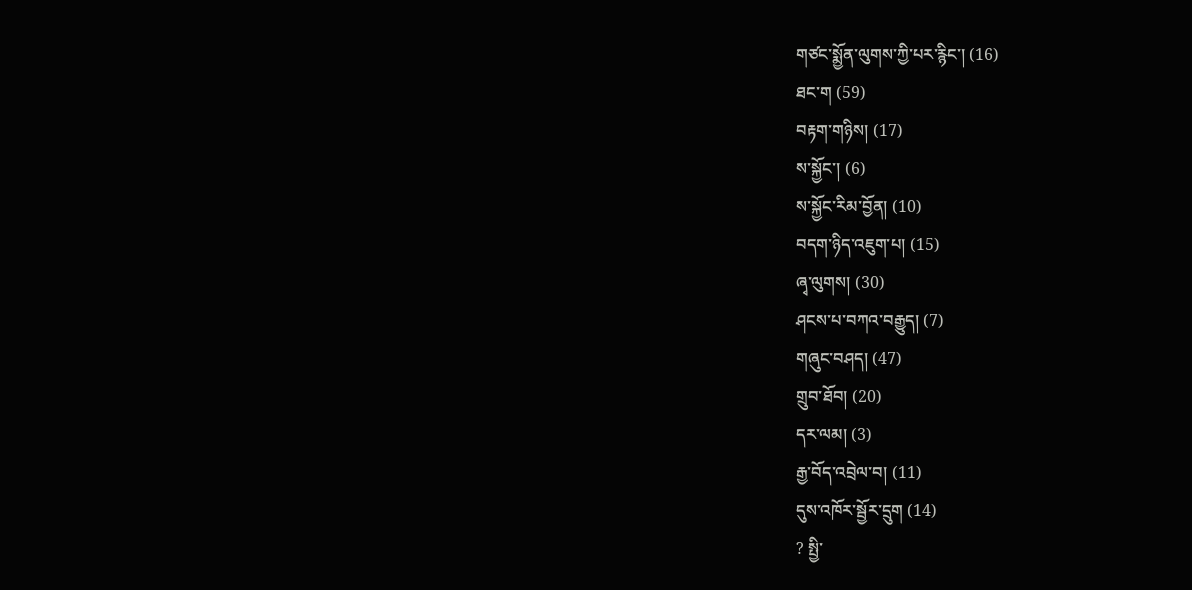གཙང་སྨྱོན་ལུགས་ཀྱི་པར་རྙིང་། (16)
ཐང་ག (59)
བརྟག་གཉིས། (17)
ས་སྐྱོང་། (6)
ས་སྐྱོང་རིམ་བྱོན། (10)
བདག་ཉིད་འཇུག་པ། (15)
ཞྭ་ལུགས། (30)
ཤངས་པ་བཀའ་བརྒྱུད། (7)
གཞུང་བཤད། (47)
གྲུབ་ཐོབ། (20)
དར་ལམ། (3)
རྒྱ་བོད་འབྲེལ་བ། (11)
དུས་འཁོར་སྦྱོར་དྲུག (14)
? སྤྱི་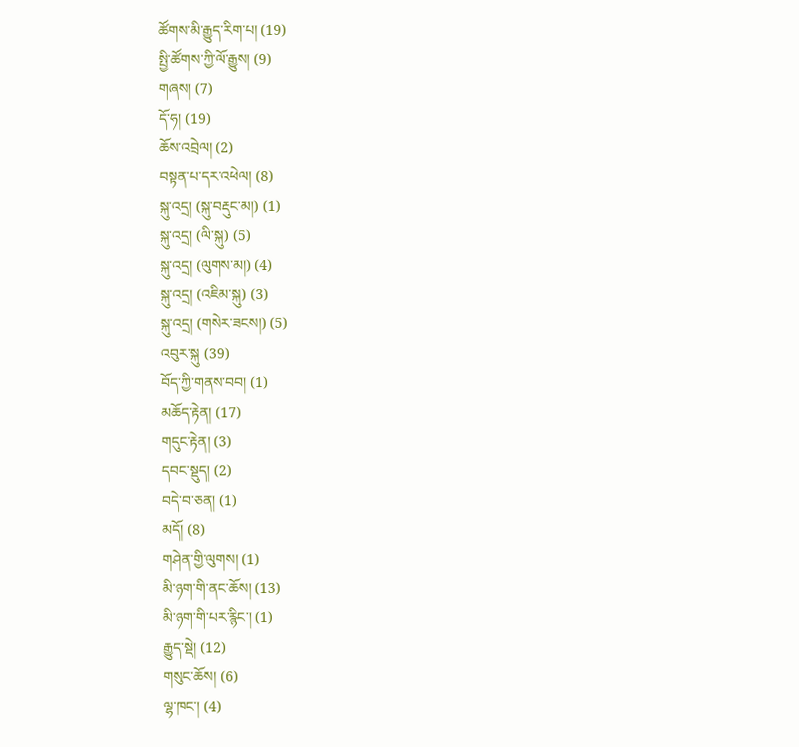ཚོགས་མི་རྒྱུད་རིག་པ། (19)
སྤྱི་ཚོགས་ཀྱི་ལོ་རྒྱུས། (9)
གཞས། (7)
དོ་ཧ། (19)
ཆོས་འབྲེལ། (2)
བསྟན་པ་དར་འཕེལ། (8)
སྐུ་འདྲ། (སྐུ་བརྡུང་མ།) (1)
སྐུ་འདྲ། (ལི་སྐུ) (5)
སྐུ་འདྲ། (ལུགས་མ།) (4)
སྐུ་འདྲ། (འཇིམ་སྐུ) (3)
སྐུ་འདྲ། (གསེར་ཟངས།) (5)
འབུར་སྐུ (39)
བོད་ཀྱི་གནས་བབ། (1)
མཆོད་རྟེན། (17)
གདུང་རྟེན། (3)
དབང་སྡུད། (2)
བདེ་བ་ཅན། (1)
མདོ། (8)
གཤེན་གྱི་ལུགས། (1)
མི་ཉག་གི་ནང་ཆོས། (13)
མི་ཉག་གི་པར་རྙིང་། (1)
རྒྱུད་སྡེ། (12)
གསུང་ཆོས། (6)
ལྷ་ཁང་། (4)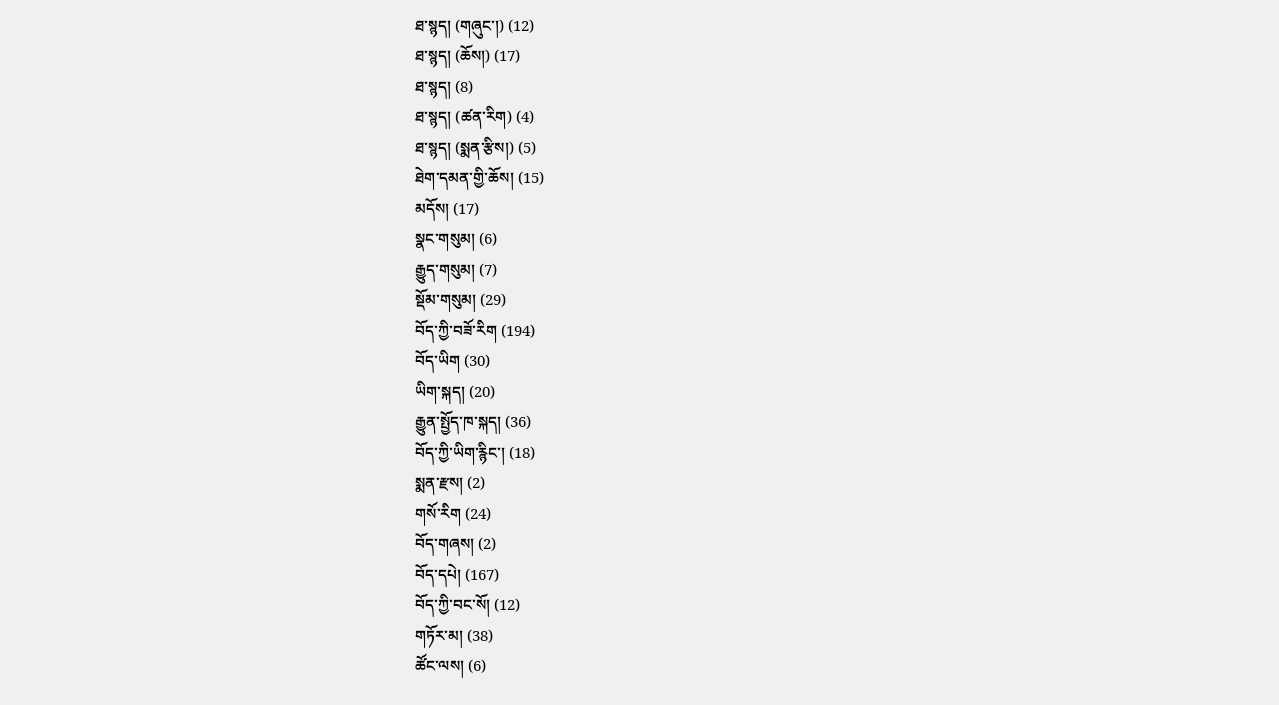ཐ་སྙད། (གཞུང་།) (12)
ཐ་སྙད། (ཆོས།) (17)
ཐ་སྙད། (8)
ཐ་སྙད། (ཚན་རིག) (4)
ཐ་སྙད། (སྨན་རྩིས།) (5)
ཐེག་དམན་གྱི་ཆོས། (15)
མདོས། (17)
སྣང་གསུམ། (6)
རྒྱུད་གསུམ། (7)
སྡོམ་གསུམ། (29)
བོད་ཀྱི་བཟོ་རིག (194)
བོད་ཡིག (30)
ཡིག་སྐད། (20)
རྒྱུན་སྤྱོད་ཁ་སྐད། (36)
བོད་ཀྱི་ཡིག་རྙིང་། (18)
སྨན་རྫས། (2)
གསོ་རིག (24)
བོད་གཞས། (2)
བོད་དཔེ། (167)
བོད་ཀྱི་བང་སོ། (12)
གཏོར་མ། (38)
ཚོང་ལས། (6)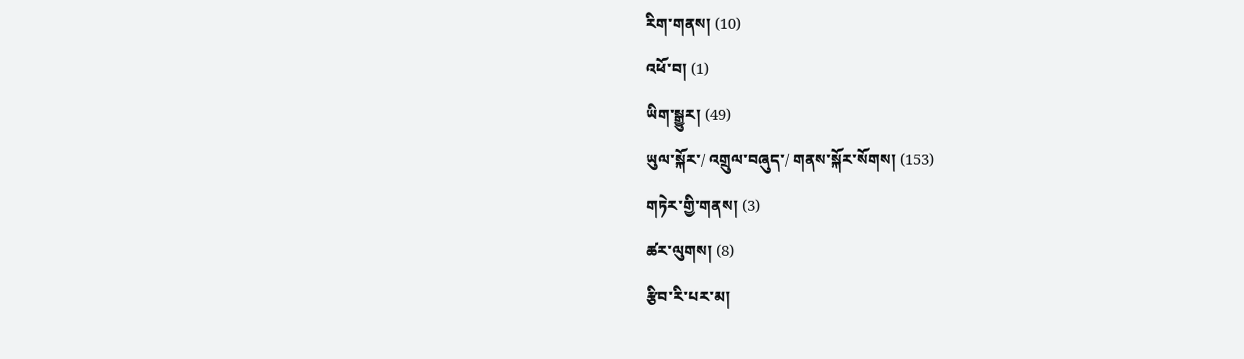རིག་གནས། (10)
འཕོ་བ། (1)
ཡིག་སྒྱུར། (49)
ཡུལ་སྐོར་/ འགྲུལ་བཞུད་/ གནས་སྐོར་སོགས། (153)
གཏེར་གྱི་གནས། (3)
ཚར་ལུགས། (8)
རྩིབ་རི་པར་མ།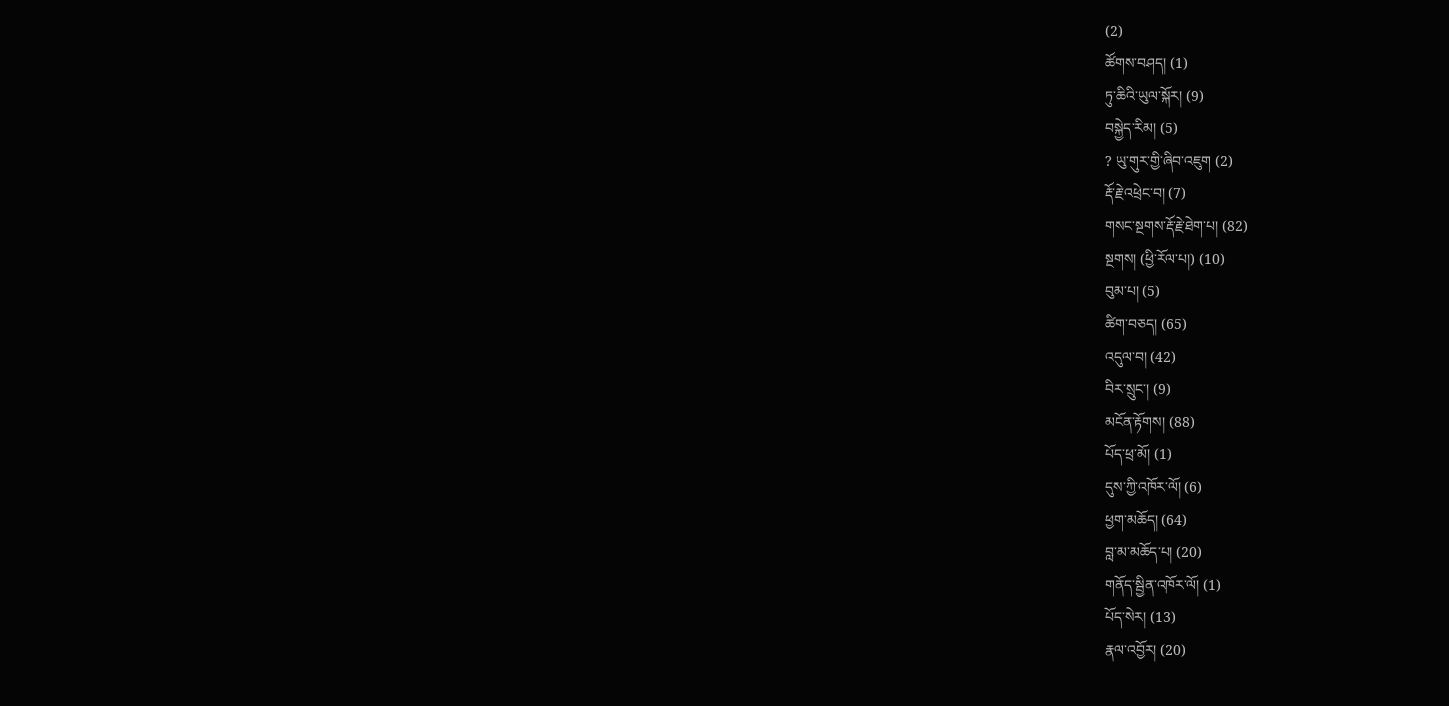(2)
ཚོགས་བཤད། (1)
ཏུ་ཆིའི་ཡུལ་སྐོར། (9)
བསྐྱེད་རིམ། (5)
? ཡུ་གུར་གྱི་ཞིབ་འཇུག (2)
རྡོ་རྗེ་འཕྲེང་བ། (7)
གསང་སྔགས་རྡོ་རྗེ་ཐེག་པ། (82)
སྔགས། (ཕྱི་རོལ་པ།) (10)
བུམ་པ། (5)
ཚིག་བཅད། (65)
འདུལ་བ། (42)
བིར་སྲུང་། (9)
མངོན་རྟོགས། (88)
པོད་ཕྲ་མོ། (1)
དུས་ཀྱི་འཁོར་ལོ། (6)
ཕྱག་མཆོད། (64)
བླ་མ་མཆོད་པ། (20)
གནོད་སྦྱིན་འཁོར་ལོ། (1)
པོད་སེར། (13)
རྣལ་འབྱོར། (20)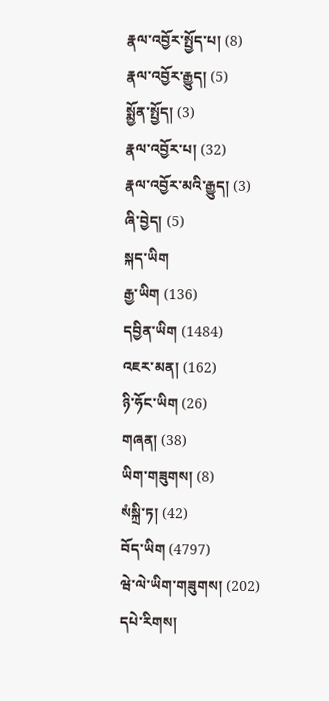རྣལ་འབྱོར་སྤྱོད་པ། (8)
རྣལ་འབྱོར་རྒྱུད། (5)
སྨྱོན་སྤྱོད། (3)
རྣལ་འབྱོར་པ། (32)
རྣལ་འབྱོར་མའི་རྒྱུད། (3)
ཞི་བྱེད། (5)
སྐད་ཡིག
རྒྱ་ཡིག (136)
དབྱིན་ཡིག (1484)
འཇར་མན། (162)
ཉི་ཧོང་ཡིག (26)
གཞན། (38)
ཡིག་གཟུགས། (8)
སཾསྐྲི་ཏ། (42)
བོད་ཡིག (4797)
ཝེ་ལེ་ཡིག་གཟུགས། (202)
དཔེ་རིགས།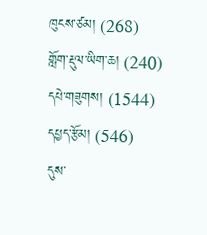ཁུངས་ཙམ། (268)
གློག་རྡུལ་ཡིག་ཆ། (240)
དཔེ་གཟུགས། (1544)
དཔྱད་རྩོམ། (546)
དུས་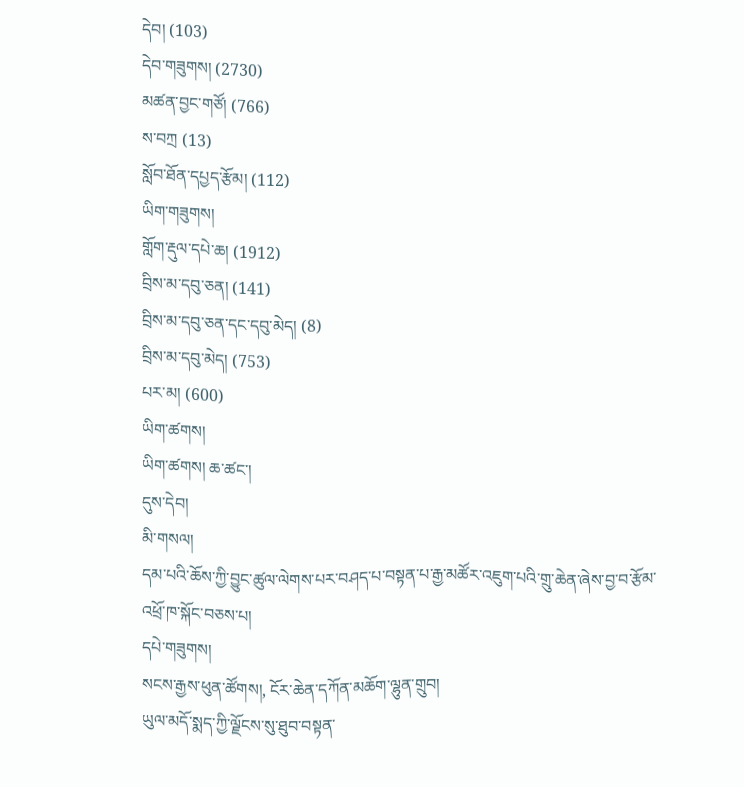དེབ། (103)
དེབ་གཟུགས། (2730)
མཚན་བྱང་གཙོ། (766)
ས་བཀྲ (13)
སློབ་ཐོན་དཔྱད་རྩོམ། (112)
ཡིག་གཟུགས།
གློག་རྡུལ་དཔེ་ཆ། (1912)
བྲིས་མ་དབུ་ཅན། (141)
བྲིས་མ་དབུ་ཅན་དང་དབུ་མེད། (8)
བྲིས་མ་དབུ་མེད། (753)
པར་མ། (600)
ཡིག་ཚགས།
ཡིག་ཚགས། ཆ་ཚང་།
དུས་དེབ།
མི་གསལ།
དམ་པའི་ཆོས་ཀྱི་བྱུང་ཚུལ་ལེགས་པར་བཤད་པ་བསྟན་པ་རྒྱ་མཚོར་འཇུག་པའི་གྲུ་ཆེན་ཞེས་བྱ་བ་རྩོམ་འཕྲོ་ཁ་སྐོང་བཅས་པ།
དཔེ་གཟུགས།
སངས་རྒྱས་ཕུན་ཚོགས།, ངོར་ཆེན་དཀོན་མཆོག་ལྷུན་གྲུབ།
ཡུལ་མདོ་སྨད་ཀྱི་ལྗོངས་སུ་ཐུབ་བསྟན་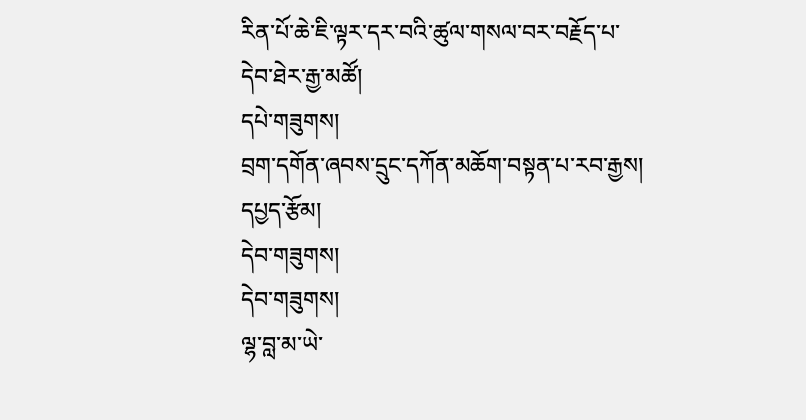རིན་པོ་ཆེ་ཇི་ལྟར་དར་བའི་ཚུལ་གསལ་བར་བརྗོད་པ་དེབ་ཐེར་རྒྱ་མཚོ།
དཔེ་གཟུགས།
བྲག་དགོན་ཞབས་དྲུང་དཀོན་མཆོག་བསྟན་པ་རབ་རྒྱས།
དཔྱད་རྩོམ།
དེབ་གཟུགས།
དེབ་གཟུགས།
ལྷ་བླ་མ་ཡེ་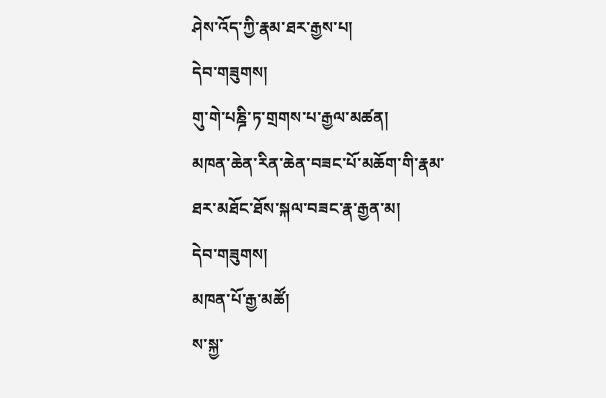ཤེས་འོད་ཀྱི་རྣམ་ཐར་རྒྱས་པ།
དེབ་གཟུགས།
གུ་གེ་པཎྜི་ཏ་གྲགས་པ་རྒྱལ་མཚན།
མཁན་ཆེན་རིན་ཆེན་བཟང་པོ་མཆོག་གི་རྣམ་ཐར་མཐོང་ཐོས་སྐལ་བཟང་རྣ་རྒྱན་མ།
དེབ་གཟུགས།
མཁན་པོ་རྒྱ་མཚོ།
ས་སྐྱ་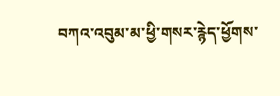བཀའ་འབུམ་མ་ཕྱི་གསར་རྙེད་ཕྱོགས་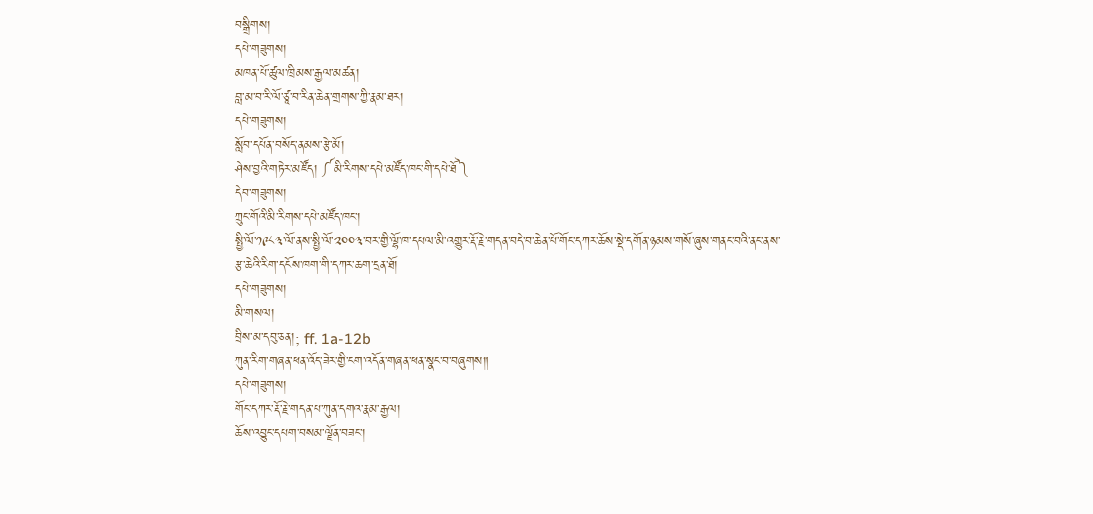བསྒྲིགས།
དཔེ་གཟུགས།
མཁན་པོ་ཚུལ་ཁྲིམས་རྒྱལ་མཚན།
བླ་མ་བ་རི་ལོ་ཙཱ་བ་རིན་ཆེན་གྲགས་ཀྱི་རྣམ་ཐར།
དཔེ་གཟུགས།
སློབ་དཔོན་བསོད་ནམས་རྩེ་མོ།
ཤེས་བྱའི་གཏེར་མཛོད། ༼མི་རིགས་དཔེ་མཛོད་ཁང་གི་དཔེ་ཐོ༽
དེབ་གཟུགས།
ཀྲུང་གོའི་མི་རིགས་དཔེ་མཛོད་ཁང་།
སྤྱི་ལོ་༡༩༨༣་ལོ་ནས་སྤྱི་ལོ་༢༠༠༣་བར་གྱི་ལྷོ་ཁ་དཔལ་མི་འགྱུར་རྡོ་རྗེ་གདན་བདེ་བ་ཆེན་པོ་གོང་དཀར་ཆོས་སྡེ་དགོན་ཉམས་གསོ་ཞུས་གནང་བའི་ནང་ནས་རྩ་ཆེའི་རིག་དངོས་ཁག་གི་དཀར་ཆག་དྲན་ཐོ།
དཔེ་གཟུགས།
མི་གསལ།
བྲིས་མ་དབུ་ཅན།; ff. 1a-12b
ཀུན་རིག་གཞན་ཕན་འོད་ཟེར་གྱི་ངག་འདོན་གཞན་ཕན་སྣང་བ་བཞུགས༎
དཔེ་གཟུགས།
གོང་དཀར་རྡོ་རྗེ་གདན་པ་ཀུན་དགའ་རྣམ་རྒྱལ།
ཆོས་འབྱུང་དཔག་བསམ་ལྗོན་བཟང་།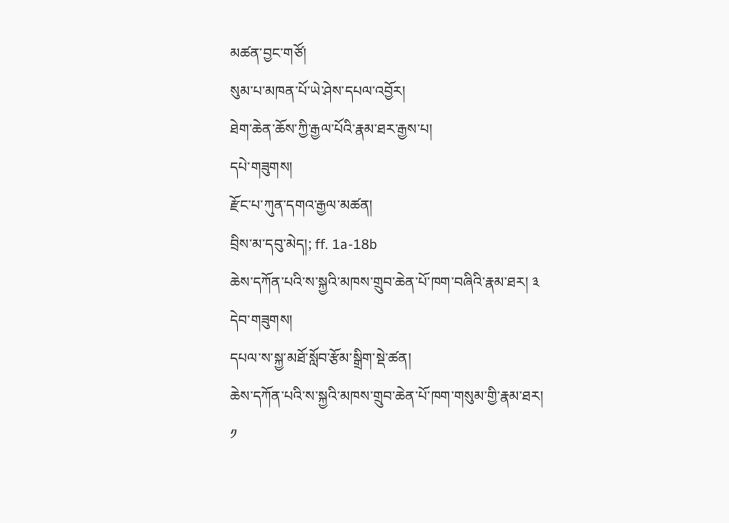མཚན་བྱང་གཙོ།
སུམ་པ་མཁན་པོ་ཡེ་ཤེས་དཔལ་འབྱོར།
ཐེག་ཆེན་ཆོས་ཀྱི་རྒྱལ་པོའི་རྣམ་ཐར་རྒྱས་པ།
དཔེ་གཟུགས།
རྫོང་པ་ཀུན་དགའ་རྒྱལ་མཚན།
བྲིས་མ་དབུ་མེད།; ff. 1a-18b
ཆེས་དཀོན་པའི་ས་སྐྱའི་མཁས་གྲུབ་ཆེན་པོ་ཁག་བཞིའི་རྣམ་ཐར། ༣
དེབ་གཟུགས།
དཔལ་ས་སྐྱ་མཐོ་སློབ་རྩོམ་སྒྲིག་སྡེ་ཚན།
ཆེས་དཀོན་པའི་ས་སྐྱའི་མཁས་གྲུབ་ཆེན་པོ་ཁག་གསུམ་གྱི་རྣམ་ཐར། ༡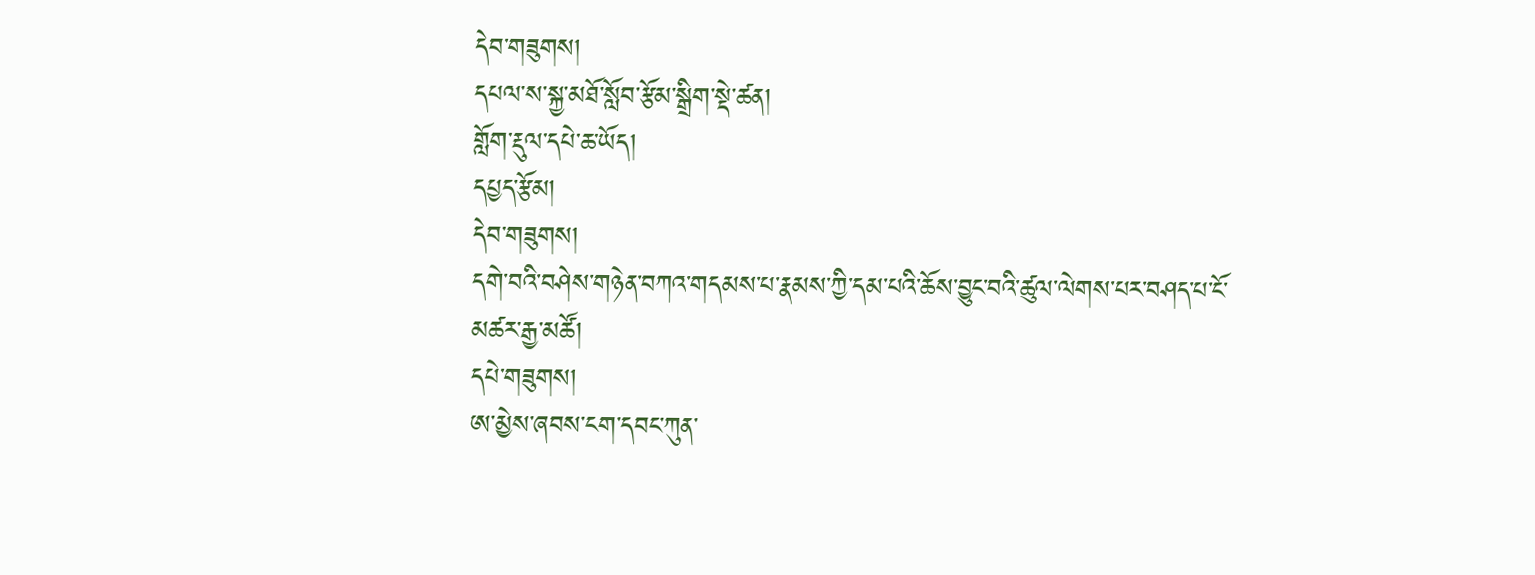དེབ་གཟུགས།
དཔལ་ས་སྐྱ་མཐོ་སློབ་རྩོམ་སྒྲིག་སྡེ་ཚན།
གློག་རྡུལ་དཔེ་ཆ་ཡོད།
དཔྱད་རྩོམ།
དེབ་གཟུགས།
དགེ་བའི་བཤེས་གཉེན་བཀའ་གདམས་པ་རྣམས་ཀྱི་དམ་པའི་ཆོས་བྱུང་བའི་ཚུལ་ལེགས་པར་བཤད་པ་ངོ་མཚར་རྒྱ་མཚོ།
དཔེ་གཟུགས།
ཨ་མྱེས་ཞབས་ངག་དབང་ཀུན་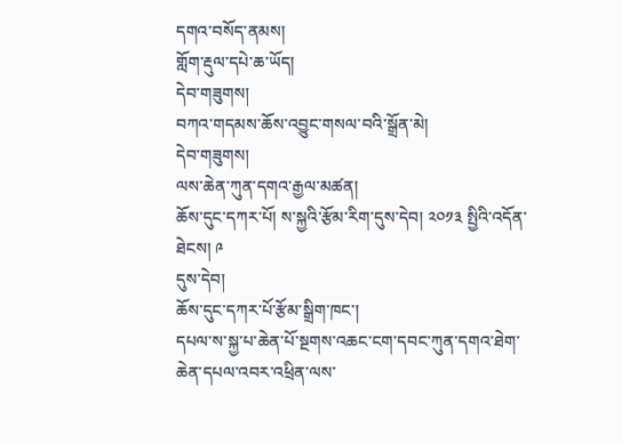དགའ་བསོད་ནམས།
གློག་རྡུལ་དཔེ་ཆ་ཡོད།
དེབ་གཟུགས།
བཀའ་གདམས་ཆོས་འབྱུང་གསལ་བའི་སྒྲོན་མེ།
དེབ་གཟུགས།
ལས་ཆེན་ཀུན་དགའ་རྒྱལ་མཚན།
ཆོས་དུང་དཀར་པོ། ས་སྐྱའི་རྩོམ་རིག་དུས་དེབ། ༢༠༡༣ སྤྱིའི་འདོན་ཐེངས། ༩
དུས་དེབ།
ཆོས་དུང་དཀར་པོ་རྩོམ་སྒྲིག་ཁང་།
དཔལ་ས་སྐྱ་པ་ཆེན་པོ་སྔགས་འཆང་ངག་དབང་ཀུན་དགའ་ཐེག་ཆེན་དཔལ་འབར་འཕྲིན་ལས་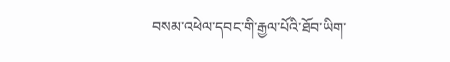བསམ་འཕེལ་དབང་གི་རྒྱལ་པོའི་ཐོབ་ཡིག་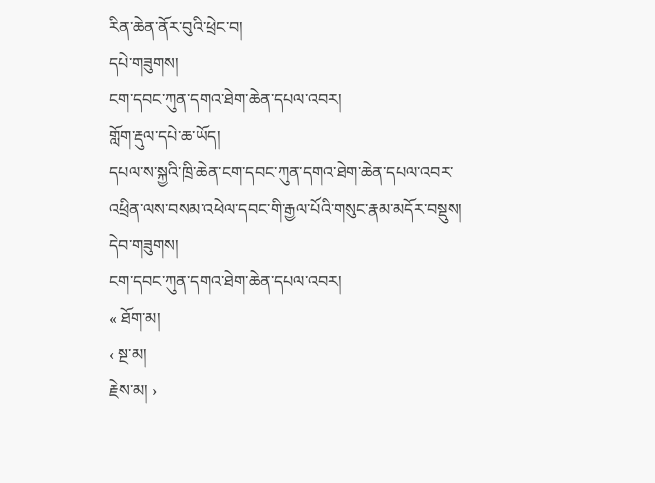རིན་ཆེན་ནོར་བུའི་ཕྲེང་བ།
དཔེ་གཟུགས།
ངག་དབང་ཀུན་དགའ་ཐེག་ཆེན་དཔལ་འབར།
གློག་རྡུལ་དཔེ་ཆ་ཡོད།
དཔལ་ས་སྐྱའི་ཁྲི་ཆེན་ངག་དབང་ཀུན་དགའ་ཐེག་ཆེན་དཔལ་འབར་འཕྲིན་ལས་བསམ་འཕེལ་དབང་གི་རྒྱལ་པོའི་གསུང་རྣམ་མདོར་བསྡུས།
དེབ་གཟུགས།
ངག་དབང་ཀུན་དགའ་ཐེག་ཆེན་དཔལ་འབར།
« ཐོག་མ།
‹ སྔ་མ།
རྗེས་མ། ›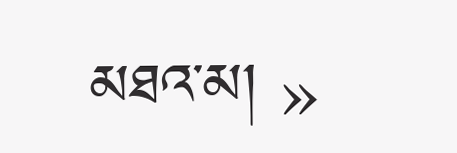མཐའ་མ། »